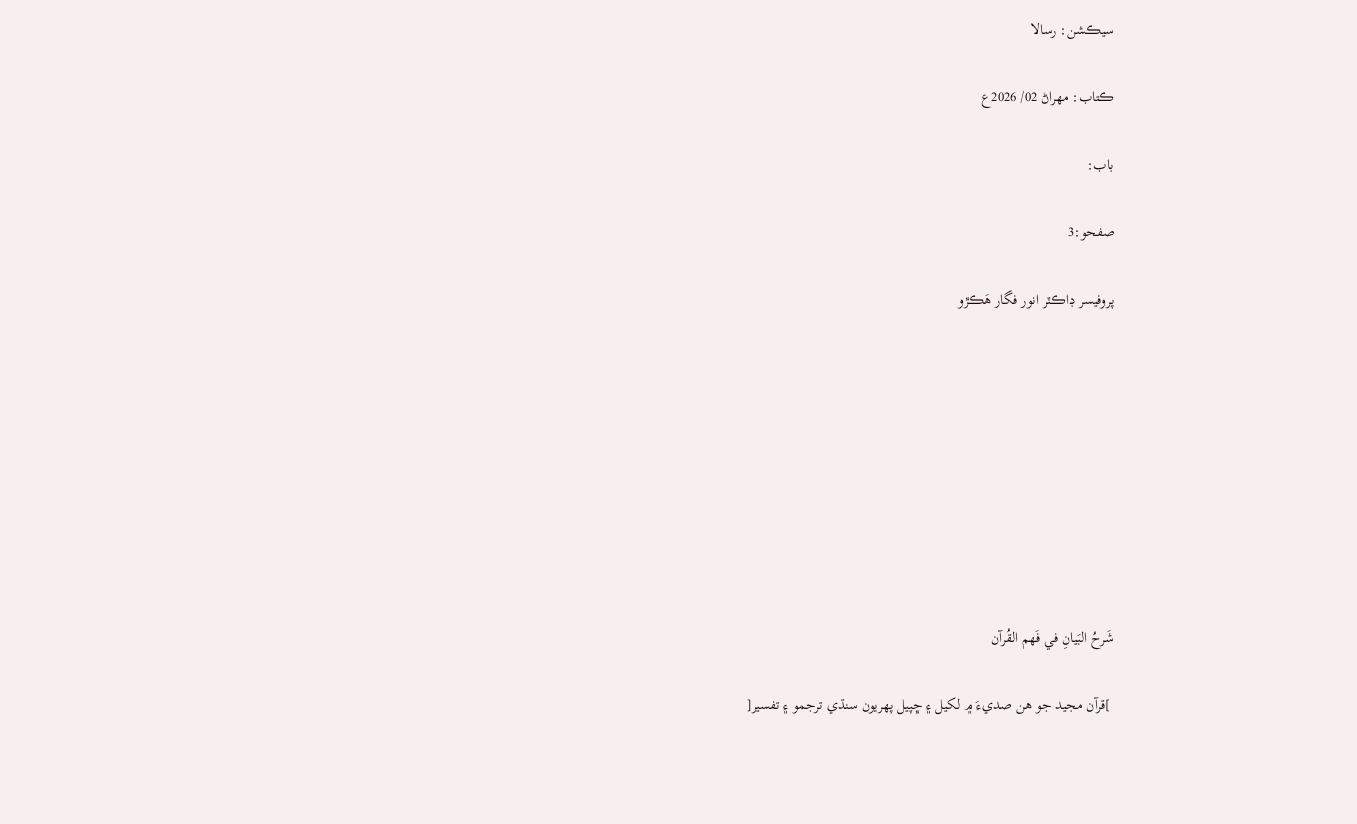سيڪشن: رسالا

ڪتاب: مهراڻ 02/ 2026ع

باب:

صفحو:3

پروفيسر ڊاڪٽر انور فگار هَڪڙو









شَرحُ البَيانِ في فَهم القُرآن

 ]قرآن مجيد جو هن صديءَ ۾ لکيل ۽ ڇپيل پھريون سنڌي ترجمو ۽ تفسير[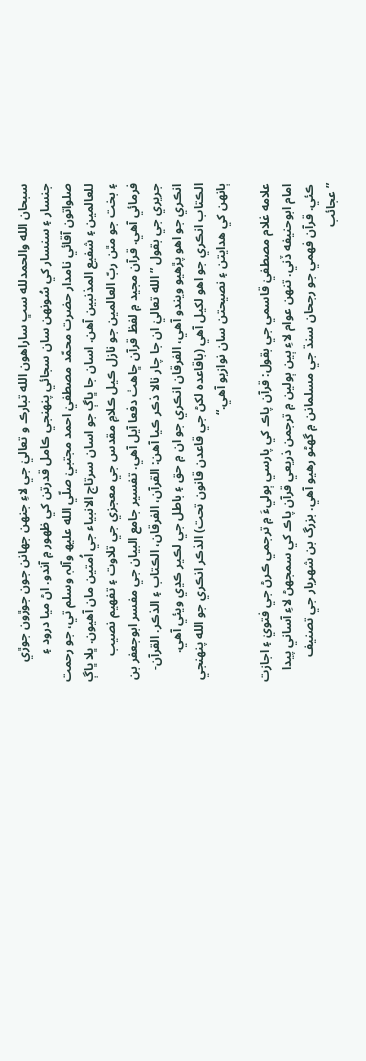سبحان الله والحمدلله سڀ ساراهون الله تبارڪ و تعاليٰ جي لاءِ جنھن جھانن جون جوڙون جوڙي جنسار ۽ سنسار کي سُونھن سان سجائي پنھنجي ڪامل قدرتن کي ظھور ۾ آندو. اڻ ميا درود ۽ صلواتون آقائي نامدار حضرت محمّد مصطفيٰ احمد مجتبيٰ صلّي الله عليھ وآلہٖ وسلم تي، جو رحمت للعالمين ۽ شفيع المذنبين آهن. اسان جا ڀاڳ جو اسان سرتاج الانبياء جي اُمتين مان آهيون. ڀلا ڀاڳ ۽ بخت جو مٿن ربّ العالمين جو نازل ڪيل ڪلامِ مقدس جي معجزي جي تلاوت ۽ تفھيم نصيب فرمائي آهي. قرآن مجيد ۾ لفظ قرآن ڇاهٺ دفعا آيل آهي. تفسير جامع البيان جي مفسر ابوجعفر بن جريري جي بقول ”الله تعاليٰ ان جا چار نالا ذڪر ڪيا آهن: القرآن، الفرقان، الڪتاب ۽ الذڪر. القرآن- انڪري جو اهو پڙهيو ويندو آهي، الفرقان انڪري جو ان ۾ حق ۽ باطل جي لڪير ڪڍي ويئي آهي. الڪتاب انڪري جو اهو لکيل آهي (باقاعده لکڻ جي قاعدن قانون تحت) الذڪر انڪري جو الله پنھنجي ٻانھن کي هدايتن ۽ نصيحتن سان نوازيو آهي.“

علامه غلام مصطفيٰ قاسمي جي بقول: قرآن پاڪ کي پارسي ٻوليءَ ۾ ترجمي ڪرڻ جي فتويٰ ۽ اجازت امام ابوحنيفه ڏني. تنھن عوام لاءِ ٻين ٻولين ۾ ترجمن ذريعي قرآن پاڪ کي سمجهڻ لاءِ آساني پيدا ڪئي. قرآن فھمي جو رجحان سنڌ جي مسلمانن ۾ گهڻو رهيو آهي. بزرگ بن شھريار جي تصنيف ”عجائب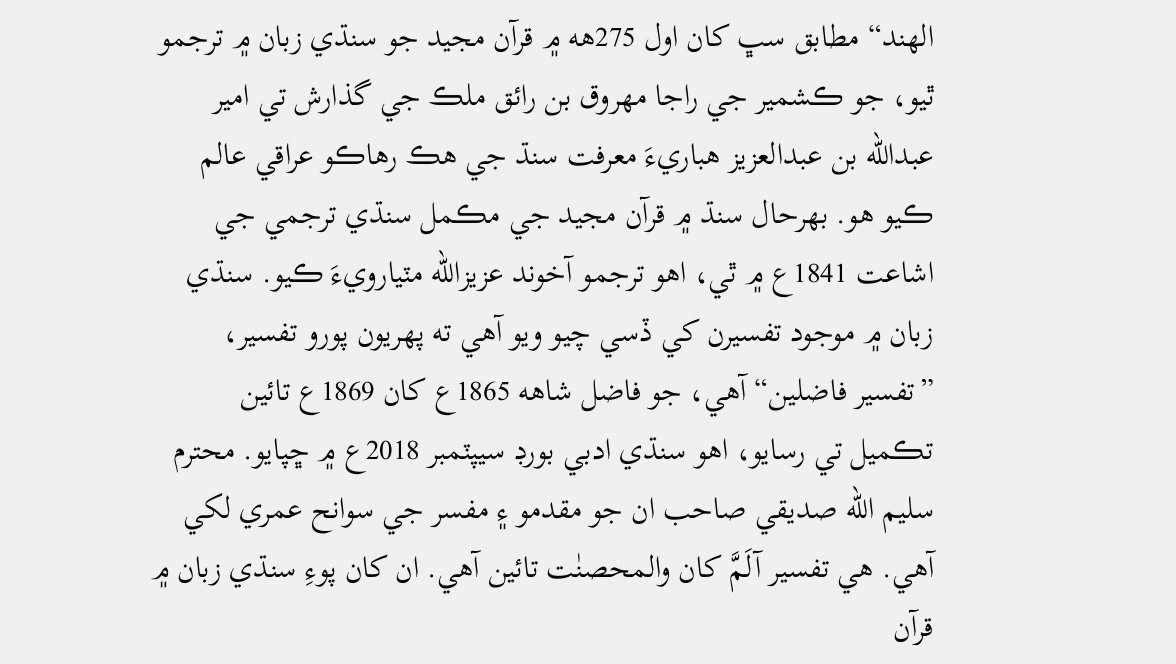الھند“ مطابق سڀ کان اول 275هه ۾ قرآن مجيد جو سنڌي زبان ۾ ترجمو ٿيو، جو ڪشمير جي راجا مھروق بن رائق ملڪ جي گذارش تي امير عبدالله بن عبدالعزيز هباريءَ معرفت سنڌ جي هڪ رهاڪو عراقي عالم ڪيو هو. بھرحال سنڌ ۾ قرآن مجيد جي مڪمل سنڌي ترجمي جي اشاعت 1841ع ۾ ٿي، اهو ترجمو آخوند عزيزالله مٽيارويءَ ڪيو. سنڌي زبان ۾ موجود تفسيرن کي ڏسي چيو ويو آهي ته پھريون پورو تفسير، ”تفسير فاضلين“ آهي، جو فاضل شاهه 1865ع کان 1869ع تائين تڪميل تي رسايو، اهو سنڌي ادبي بورڊ سيپٽمبر 2018ع ۾ ڇپايو. محترم سليم الله صديقي صاحب ان جو مقدمو ۽ مفسر جي سوانح عمري لکي آهي. هي تفسير آلَمَّ کان والمحصنٰت تائين آهي. ان کان پوءِ سنڌي زبان ۾ قرآن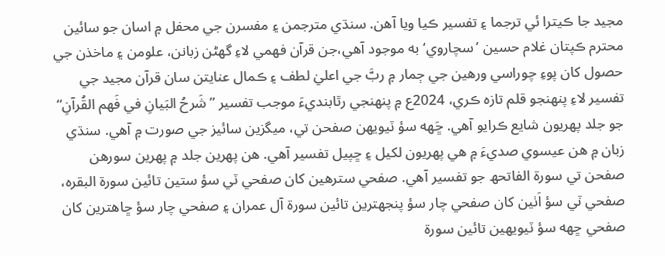مجيد جا ڪيترا ئي ترجما ۽ تفسير ڪيا ويا آهن. سنڌي مترجمن ۽ مفسرن جي محفل ۾ اسان جو سائين محترم ڪپتان غلام حسين ’سچاروي‘ به موجود آهي،جن قرآن فھمي لاءِ گهڻن زبانن، علومن ۽ ماخذن جي حصول کان پوءِ چوراسي ورهين جي ڄمار ۾ ربَّ جي اعليٰ لطف ۽ ڪمال عنايتن سان قرآن مجيد جي تفسير لاءِ پنھنجو قلم تازه ڪري، 2024ع ۾ پنھنجي رٿابنديءَ موجب تفسير ”شَرحُ البَيانِ في فَھم القُرآنِ“ جو جلد پھريون شايع ڪرايو آهي. ڇَھه سؤ ٽيويھن صفحن تي، ميگزين سائيز جي صورت ۾ آهي. سنڌي زبان ۾ هن عيسوي صديءَ ۾ هي پھريون لکيل ۽ ڇپيل تفسير آهي. هن پھرين جلد ۾ پھرين سورهن صفحن تي سورة الفاتحھ جو تفسير آهي. صفحي سترهين کان صفحي ٽي سؤ ستين تائين سورة البقره، صفحي ٽي سؤ اَٺين کان صفحي چار سؤ پنجھترين تائين سورة آل عمران ۽ صفحي چار سؤ ڇاهترين کان صفحي ڇھه سؤ ٽيويھين تائين سورة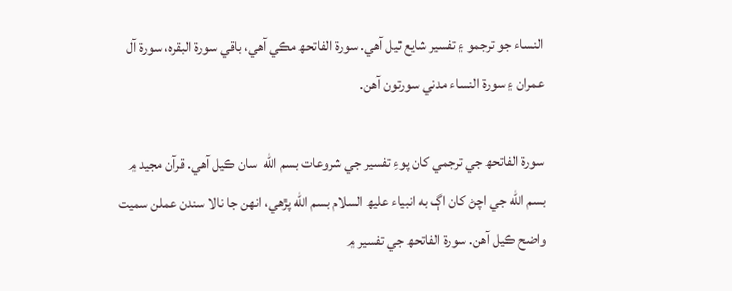النساء جو ترجمو ۽ تفسير شايع ٿيل آهي. سورة الفاتحھ مڪي آهي، باقي سورة البقره، سورة آل عمران ۽ سورة النساء مدني سورتون آهن.

سورة الفاتحھ جي ترجمي کان پوءِ تفسير جي شروعات بسم الله  سان ڪيل آهي. قرآن مجيد ۾ بسم الله جي اچڻ کان اڳ به انبياء عليھ السلام بسم الله پڙهي، انھن جا نالا سندن عملن سميت واضح ڪيل آهن. سورة الفاتحھ جي تفسير ۾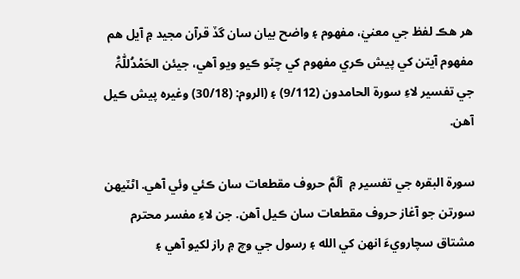هر هڪ لفظ جي معنيٰ، مفھوم ۽ واضح بيان سان گڏ قرآن مجيد ۾ آيل هم مفھوم آيتن کي پيش ڪري مفھوم کي چٽو ڪيو ويو آهي، جيئن الحَمْدُللّٰہِّٰ جي تفسير لاءِ سورة الحامدون (9/112) ۽ (الروم: (30/18) وغيره پيش ڪيل آهن.

سورة البقره جي تفسير ۾  آلَمَّ حروف مقطعات سان ڪئي وئي آهي. اڻٽيھن سورتن جو آغاز حروف مقطعات سان ڪيل آهن. جن لاءِ مفسر محترم مشتاق سچارويءَ انھن کي الله ۽ رسول جي وچ ۾ راز لکيو آهي ۽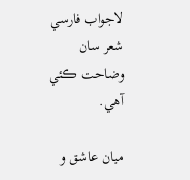لاجواب فارسي شعر سان وضاحت ڪئي آهي.

میان عاشق و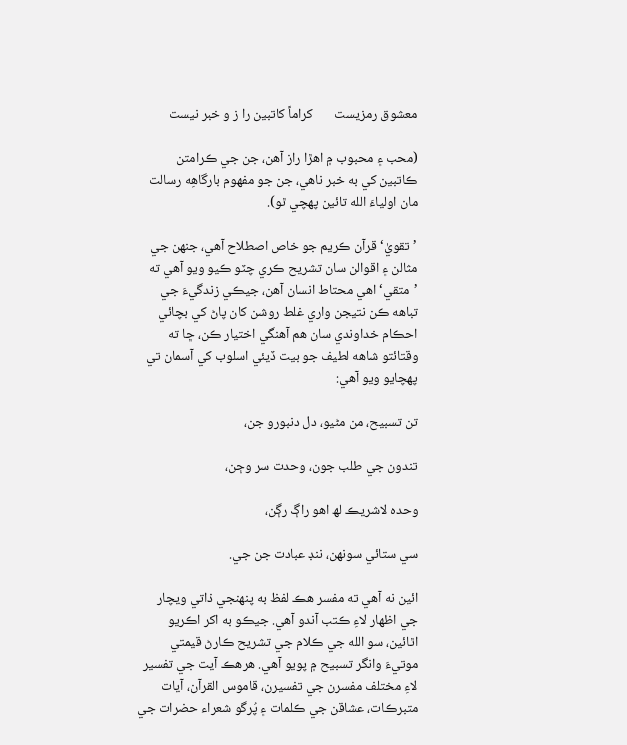معشوق رمزیست       کراماً کاتبین را ز و خبر نیست

(محب ۽ محبوب ۾ اهڙا راز آهن، جن جي ڪرامتن ڪاتبين کي به خبر ناهي، جن جو مفھوم بارگاهِه رسالت مان اولياءَ الله تائين پھچي ٿو).

’تقويٰ‘ قرآن ڪريم جو خاص اصطلاح آهي، جنھن جي مثالن ۽ اقوالن سان تشريح ڪري چٽو ڪيو ويو آهي ته ’متقي‘ اهي محتاط انسان آهن، جيڪي زندگيءَ جي تباهه ڪن نتيجن واري غلط روشن کان پاڻ کي بچائي احڪام خداوندي سان هم آهنگي اختيار ڪن، ڇا ته وقتائتو شاهه لطيف جو بيت ڏيئي اسلوب کي آسمان تي پھچايو ويو آهي:

تن تسبيح، من مڻيو، دل دنبورو جن،

تندون جي طلب جون، وحدت سر وڄن،

وحده لاشريڪ لھ اهو راڳ رڳن،

سي ستائي سونھن، ننڊ عبادت جن جي.

ائين نه آهي ته مفسر هڪ لفظ به پنھنجي ذاتي ويچار جي اظھار لاءِ ڪتب آندو آهي. جيڪو به اکر اڪريو اٿائين، سو الله جي ڪلام جي تشريح ڪارڻ قيمتي موتيءَ وانگر تسبيح ۾ پويو آهي. هرهڪ آيت جي تفسير لاءِ مختلف مفسرن جي تفسيرن، قاموس القرآن، آيات متبرڪات، عشاقن جي ڪلمات ۽ پُرگو شعراء حضرات جي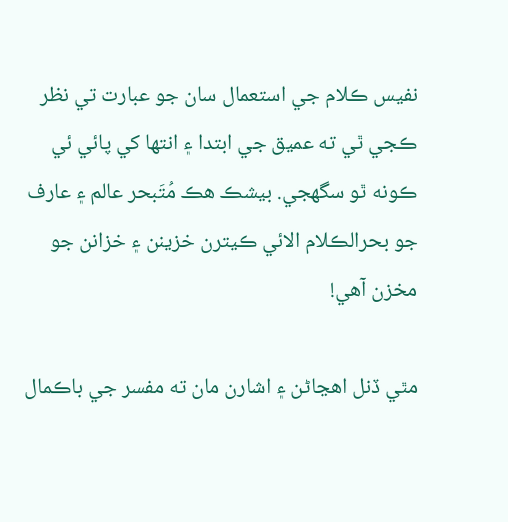نفيس ڪلام جي استعمال سان جو عبارت تي نظر ڪجي ٿي ته عميق جي ابتدا ۽ انتھا کي پائي ئي ڪونه ٿو سگهجي. بيشڪ هڪ مُتَبحر عالم ۽ عارف جو بحرالڪلام الائي ڪيترن خزينن ۽ خزانن جو مخزن آهي!

مٿي ڏنل اهڃاڻن ۽ اشارن مان ته مفسر جي باڪمال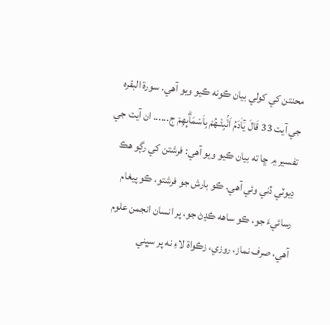محنتن کي کولي بيان ڪونه ڪيو ويو آهي. سورة البقره جي آيت 33 قَالَ يٰٓاٰدَمُ اَنْۢبِئْـھُمْ بِاَسْمَاۗىِٕهِمْ ج...... ان آيت جي تفسير ۾ ڇا ته بيان ڪيو ويو آهي: فرشتن کي رڳو هڪ ڊيوٽي ڏني وئي آهي. ڪو بارش جو فرشتو، ڪو پيغام رسائيءَ جو، ڪو ساهه ڪڍڻ جو، پر انسان انجمن علوم آهي، صرف نماز، روزي، زڪواة لاءِ نه پر سڀني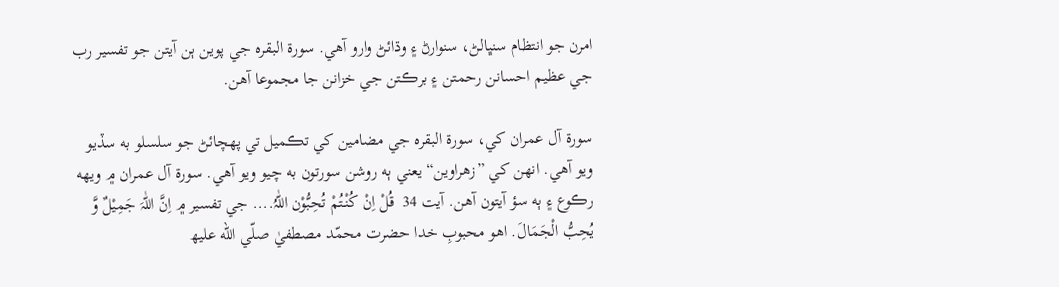امرن جو انتظام سنڀالڻ، سنوارڻ ۽ وڌائڻ وارو آهي. سورة البقره جي پوين ٻن آيتن جو تفسير رب جي عظيم احسانن رحمتن ۽ برڪتن جي خزانن جا مجموعا آهن.

سورة آل عمران کي، سورة البقره جي مضامين کي تڪميل تي پھچائڻ جو سلسلو به سڏيو ويو آهي. انھن کي ”زهراوين“ يعني ٻه روشن سورتون به چيو ويو آهي. سورة آل عمران ۾ ويھه رڪوع ۽ ٻه سؤ آيتون آهن. آيت 34  قُلْ اِنْ کُنْتُمْ تُحِبُّوْن اللّٰہُ.... جي تفسير ۾ اِنَّ اللّٰہَ جَمِیْلٌ وَّ یُحِبُّ الْجَمَالَ. اهو محبوبِ خدا حضرت محمّد مصطفيٰ صلّي الله عليھ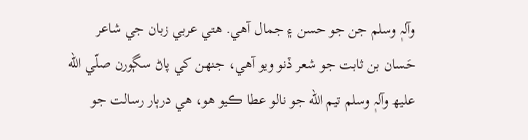وآلہٖ وسلم جن جو حسن ۽ جمال آهي. هتي عربي زبان جي شاعر حَسان بن ثابت جو شعر ڏنو ويو آهي، جنھن کي پاڻ سڳورن صلّي الله عليھ وآلہٖ وسلم تيم الله جو نالو عطا ڪيو هو، هي درٻار رسالت جو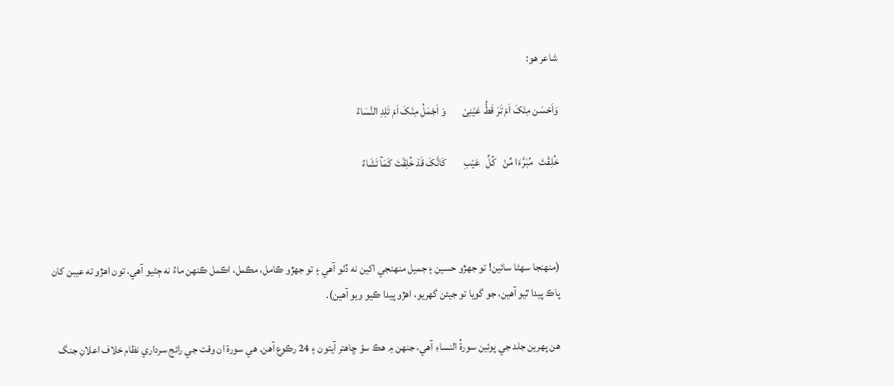شاعر هو:

وَاَحْسَن مِنْکَ اَمْ تَرَ قَطُّ عَیْنِیْ        وَ اَجْمَلُ مِنْکَ اَمْ تَلِدِ النَّسَاءُ

خُلِقْتَ   مُبَرَّءَا مِّنْ   کُلِّ   عَیْبِ        کَانَّکَ قَدْ خُلِقْتَ کَمَآ تَشَاءُ



(منھنجا سھڻا سائين! تو جھڙو حسين ۽ جميل منھنجي اکين نه ڏٺو آهي ۽ تو جھڙو ڪامل، مڪمل، اڪمل ڪنھن ماءُ نه ڄڻيو آهي. تون اهڙو ته عيبن کان پاڪ پيدا ٿيو آهين، جو گويا تو جيئن گهريو، اهڙو پيدا ڪيو ويو آهين).

هن پھرين جلد جي پوئين سورةُ النساءِ آهي، جنھن ۾ هڪ سؤ ڇاهتر آيتون ۽ 24 رڪوع آهن. هي سورة ان وقت جي رائج سرداري نظام خلاف اعلانِ جنگ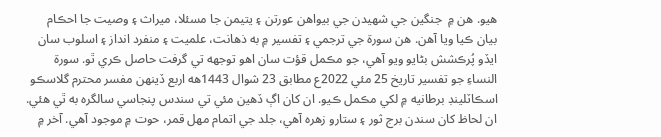هيو. هن ۾  جنگين جي شھيدن جي بيواهن عورتن ۽ يتيمن جا مسئلا، ميراث ۽ وصيت جا احڪام بيان ڪيا ويا آهن. هن سورة جي ترجمي ۽ تفسير ۾ به ذهانت، علميت ۽ منفرد انداز ۽ اسلوب سان ايڏو پُرڪشش بڻايو ويو آهي، جو مڪمل قؤت سان اهو توجھه تي گرفت حاصل ڪري ٿو. سورة النساءِ جو تفسير تاريخ 25 مئي 2022ع مطابق 23 شوال 1443هه اربع ڏينھن مفسر محترم گلاسڪو اسڪاٽلينڊ برطانيه ۾ لکي مڪمل ڪيو. ان کان اڳ ڏهين مئي تي سندس پنجاسي سالگره به ٿي هئي. ان لحاظ کان سندن برج ثور ۽ ستارو زهره آهي، جلد جي اتمام مھل قمر، حوت ۾ موجود آهي. آخر ۾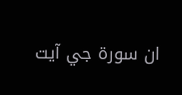ان سورة جي آيت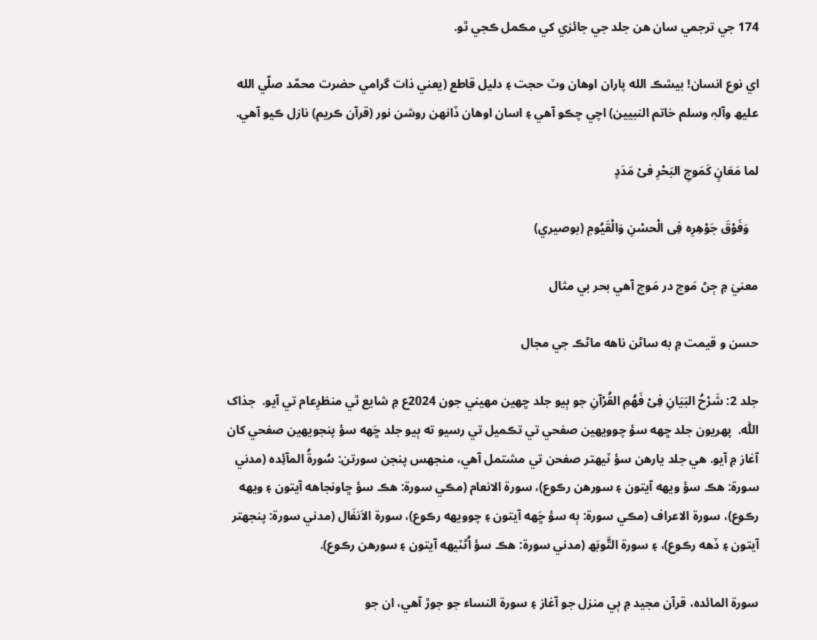174 جي ترجمي سان هن جلد جي جائزي کي مڪمل ڪجي ٿو.

اي نوع انسان! بيشڪ الله پاران اوهان وٽ حجت ۽ دليل قاطع (يعني ذات گرامي حضرت محمّد صلّي الله عليھ وآلہٖ وسلم خاتم النبيين) اچي چڪو آهي ۽ اسان اوهان ڏانھن روشن نور (قرآن ڪريم) نازل ڪيو آهي.

لما مَعَانٍ کَمَوجِ البَحْرِ فیْ مَدَدٍ

   وَفَوْقَ جَوْهِرِہ فِی الْحسْنِ وَالْقَیُومٖ (بوصيري)

معنيٰ ۾ ڄڻ مَوج در مَوج آهي بحر بي مثال

حسن و قيمت ۾ به ساڻن ناهه ماڻڪ جي مجال

جلد 2: شَرْحُ البَیَانِ فِیْ فَهُمِ القُرْآنِ جو ٻيو جلد ڇھين مھيني جون 2024ع ۾ شايع ٿي منظرِعام تي آيو.  جذاک اللّٰہ.  پھريون جلد ڇھه سؤ چوويھين صفحي تي تڪميل تي رسيو ته ٻيو جلد ڇَھه سؤ پنجويھين صفحي کان آغاز ۾ آيو. هي جلد يارهن سؤ ٽيھتر صفحن تي مشتمل آهي، منجهس پنجن سورتن: سُورةُ المآئِده (مدني سورة: هڪ سؤ ويھه آيتون ۽ سورهن رڪوع)، سورة الانعام (مڪي سورة: هڪ سؤ ڇاونجاهه آيتون ۽ ويھه رڪوع)، سورة الاعراف (مڪي سورة: ٻه سؤ ڇَھه آيتون ۽ چوويھه رڪوع)، سورة الاَنفَال (مدني سورة: پنجھتر آيتون ۽ ڏهه رڪوع)، ۽ سورة التَّوبَھ (مدني سورة: هڪ سؤ اُڻٽيھه آيتون ۽ سورهن رڪوع).

سورة المائده، قرآن مجيد ۾ ٻي منزل جو آغاز ۽ سورة النساء جو جوڙ آهي، ان جو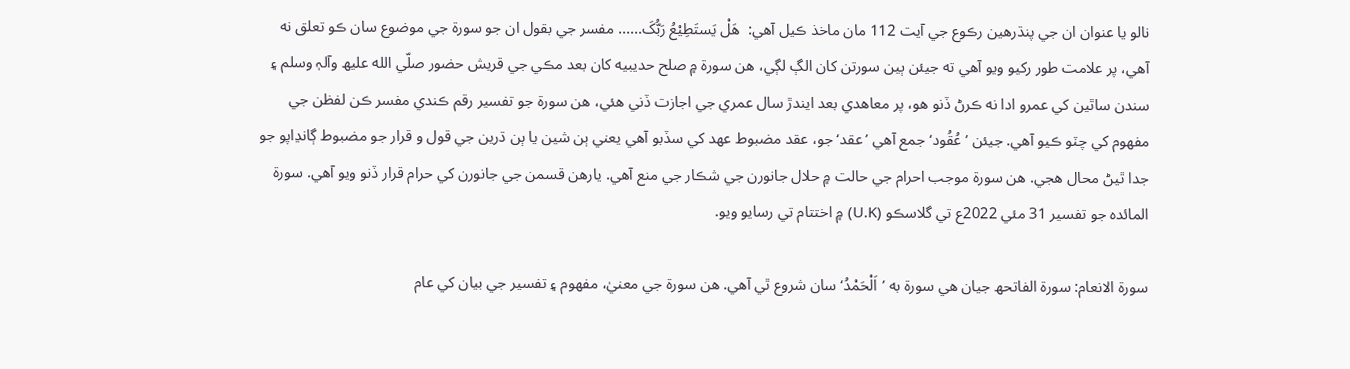نالو يا عنوان ان جي پنڌرهين رڪوع جي آيت 112 مان ماخذ ڪيل آهي:  هَلْ یَستَطِیْعُ رَبُّکَ...... مفسر جي بقول ان جو سورة جي موضوع سان ڪو تعلق نه آهي، پر علامت طور رکيو ويو آهي ته جيئن ٻين سورتن کان الڳ لڳي، هن سورة ۾ صلح حديبيه کان بعد مڪي جي قريش حضور صلّي الله عليھ وآلہٖ وسلم ۽ سندن ساٿين کي عمرو ادا نه ڪرڻ ڏنو هو، پر معاهدي بعد ايندڙ سال عمري جي اجازت ڏني هئي، هن سورة جو تفسير رقم ڪندي مفسر ڪن لفظن جي مفھوم کي چٽو ڪيو آهي. جيئن ’عُقُود‘ جمع آهي ’عقد‘ جو، عقد مضبوط عھد کي سڏبو آهي يعني ٻن شين يا ٻن ڌرين جي قول و قرار جو مضبوط ڳانڍاپو جو جدا ٿيڻ محال هجي. هن سورة موجب احرام جي حالت ۾ حلال جانورن جي شڪار جي منع آهي. يارهن قسمن جي جانورن کي حرام قرار ڏنو ويو آهي. سورة المائده جو تفسير 31 مئي 2022ع تي گلاسڪو (U.K) ۾ اختتام تي رسايو ويو.

سورة الانعام: سورة الفاتحھ جيان هي سورة به ’اَلْحَمْدُ‘ سان شروع ٿي آهي. هن سورة جي معنيٰ، مفھوم ۽ تفسير جي بيان کي عام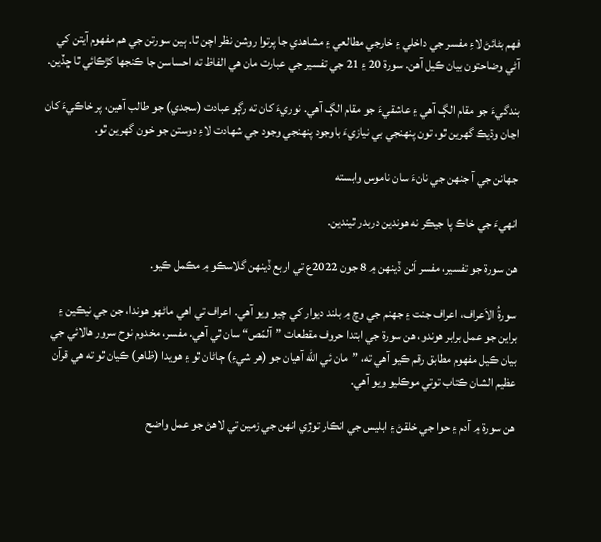فھم بڻائڻ لاءِ مفسر جي داخلي ۽ خارجي مطالعي ۽ مشاهدي جا پرتوا روشن نظر اچن ٿا. ٻين سورتن جي هم مفھوم آيتن کي آڻي وضاحتون بيان ڪيل آهن. سورة 20 ۽ 21 جي تفسير جي عبارت مان هي الفاظ ته احساسن جا ڪنجها کڙڪائي ٿا ڇڏين.

بندگيءَ جو مقام الڳ آهي ۽ عاشقيءَ جو مقام الڳ آهي. نوريءَ کان ته رڳو عبادت (سجدي) جو طالب آهين، پر خاڪيءَ کان اڃان وڌيڪ گهرين ٿو، تون پنھنجي بي نيازيءَ باوجود پنھنجي وجود جي شھادت لاءِ دوستن جو خون گهرين ٿو.

جھانن جي آ جنھن جي نانءَ سان ناموس وابسته

انھيءَ جي خاڪ پا جيڪر نه هوندين دربدر ٿيندين.

هن سورة جو تفسير، مفسر اَٺن ڏينھن ۾ 8 جون 2022ع تي اربع ڏينھن گلاسڪو ۾ مڪمل ڪيو.

سورةُ الاَعراف، اعراف جنت ۽ جھنم جي وچ ۾ بلند ديوار کي چيو ويو آهي. اعراف تي اهي ماڻھو هوندا، جن جي نيڪين ۽ براين جو عمل برابر هوندو، هن سورة جي ابتدا حروف مقطعات ”آلمّص“ سان ٿي آهي. مفسر، مخدوم نوح سرور هالائي جي بيان ڪيل مفھوم مطابق رقم ڪيو آهي ته، ”مان ئي الله آهيان جو (هر شيءِ) ڄاڻان ٿو ۽ هويدا (ظاهر) ڪيان ٿو ته هي قرآن عظيم الشان ڪتاب توتي موڪليو ويو آهي.

هن سورة ۾ آدم ۽ حوا جي خلقڻ ۽ ابليس جي انڪار توڙي انھن جي زمين تي لاهڻ جو عمل واضح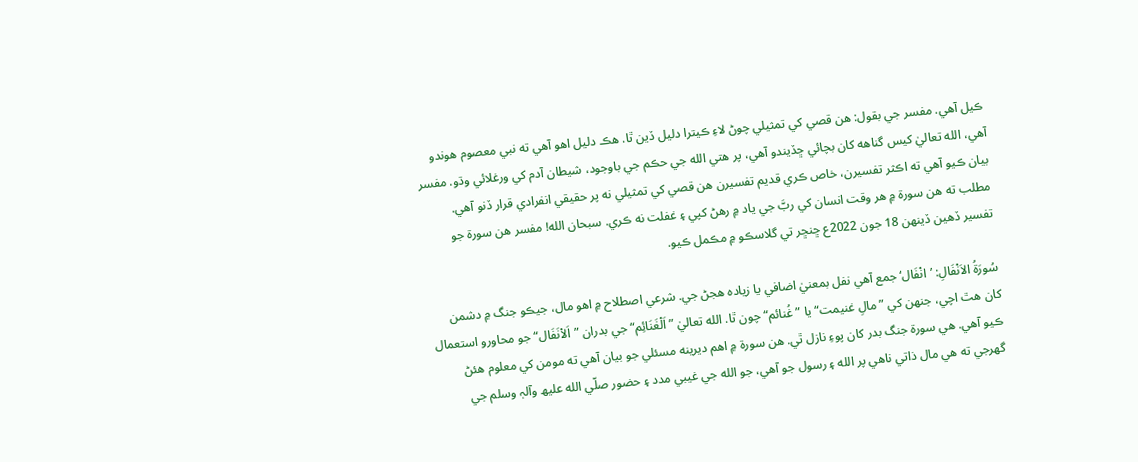ڪيل آهي. مفسر جي بقول: هن قصي کي تمثيلي چوڻ لاءِ ڪيترا دليل ڏين ٿا. هڪ دليل اهو آهي ته نبي معصوم هوندو آهي، الله تعاليٰ کيس گناهه کان بچائي ڇڏيندو آهي، پر هتي الله جي حڪم جي باوجود، شيطان آدم کي ورغلائي وڌو. مفسر بيان ڪيو آهي ته اڪثر تفسيرن، خاص ڪري قديم تفسيرن هن قصي کي تمثيلي نه پر حقيقي انفرادي قرار ڏنو آهي. مطلب ته هن سورة ۾ هر وقت انسان کي ربَّ جي ياد ۾ رهڻ کپي ۽ غفلت نه ڪري. سبحان الله! مفسر هن سورة جو تفسير ڏهين ڏينھن 18 جون 2022ع ڇنڇر تي گلاسڪو ۾ مڪمل ڪيو.

سُورَةُ الاَنْفَالِ: ’انْفَال‘ جمع آهي نفل بمعنيٰ اضافي يا زياده هجڻ جي. شرعي اصطلاح ۾ اهو مال، جيڪو جنگ ۾ دشمن کان هٿ اچي، جنھن کي ”مالِ غنيمت“ يا ”غُنائم“ چون ٿا. الله تعاليٰ ” اَلْغَنَائِم“ جي بدران ”اَلاْنَفَال“ جو محاورو استعمال ڪيو آهي. هي سورة جنگ بدر کان پوءِ نازل ٿي. هن سورة ۾ اهم ديرينه مسئلي جو بيان آهي ته مومن کي معلوم هئڻ گهرجي ته هي مال ذاتي ناهي پر الله ۽ رسول جو آهي، جو الله جي غيبي مدد ۽ حضور صلّي الله عليھ وآلہٖ وسلم جي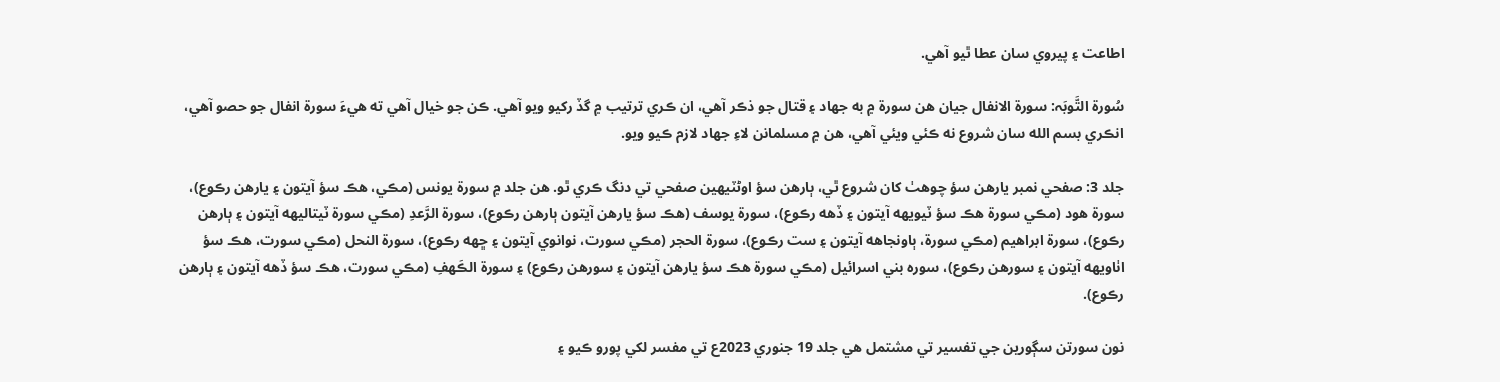اطاعت ۽ پيروي سان عطا ٿيو آهي.

سُورة التَّوبَہ: سورة الانفال جيان هن سورة ۾ به جھاد ۽ قتال جو ذڪر آهي، ان ڪري ترتيب ۾ گڏ رکيو ويو آهي. ڪن جو خيال آهي ته هيءَ سورة انفال جو حصو آهي، انڪري بسم الله سان شروع نه ڪئي ويئي آهي، هن ۾ مسلمانن لاءِ جھاد لازم ڪيو ويو.

جلد 3: صفحي نمبر يارهن سؤ چوهٺ کان شروع ٿي، ٻارهن سؤ اوڻٽيھين صفحي تي دنگ ڪري ٿو. هن جلد ۾ سورة يونس (مڪي، هڪ سؤ آيتون ۽ يارهن رڪوع)، سورة هود (مڪي سورة هڪ سؤ ٽيويھه آيتون ۽ ڏهه رڪوع)، سورة يوسف (هڪ سؤ يارهن آيتون ٻارهن رڪوع)، سورة الرَّعدِ (مڪي سورة ٽيتاليھه آيتون ۽ ٻارهن رڪوع)، سورة ابراهيم (مڪي سورة، ٻاونجاهه آيتون ۽ ست رڪوع)، سورة الحجر (مڪي سورت، نوانوي آيتون ۽ ڇھه رڪوع)، سورة النحل (مڪي سورت، هڪ سؤ اٺاويھه آيتون ۽ سورهن رڪوع)، سوره بني اسرائيل (مڪي سورة هڪ سؤ يارهن آيتون ۽ سورهن رڪوع) ۽ سورة الڪَهفِ (مڪي سورت، هڪ سؤ ڏهه آيتون ۽ ٻارهن رڪوع).

نون سورتن سڳورين جي تفسير تي مشتمل هي جلد 19 جنوري 2023ع تي مفسر لکي پورو ڪيو ۽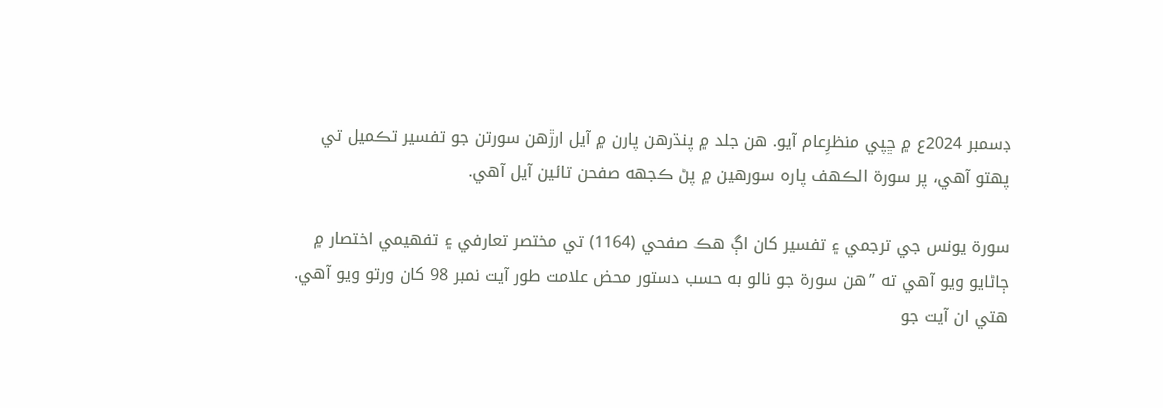ڊسمبر 2024ع ۾ ڇپي منظرِعام آيو. هن جلد ۾ پنڌرهن پارن ۾ آيل ارڙهن سورتن جو تفسير تڪميل تي پھتو آهي، پر سورة الڪھف پاره سورهين ۾ پڻ ڪجهه صفحن تائين آيل آهي.

سورة يونس جي ترجمي ۽ تفسير کان اڳ هڪ صفحي (1164) تي مختصر تعارفي ۽ تفھيمي اختصار ۾ ڄاڻايو ويو آهي ته ”هن سورة جو نالو به حسب دستور محض علامت طور آيت نمبر 98 کان ورتو ويو آهي. هتي ان آيت جو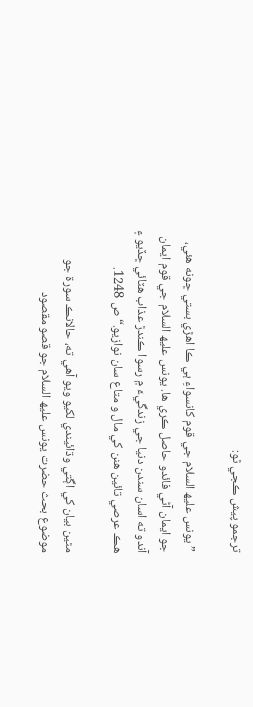ترجمو پيش ڪجي ٿو:

”يونس عليھ السلام جي قوم کانسواءِ ٻي ڪا اهڙي بستي ڇونه هئي، جو ايمان آڻي فائدو حاصل ڪري ها. يونس عليھ السلام جي قوم ايمان آندو ته اسان سندن دنيا جي زندگيءَ ۾ رسوا ڪندڙ عذاب هٽائي ڇڏيو ۽ هڪ عرصي تائين هنن کي مال و متاع سان نوازيو.“ ص 1248.

مٿين بيان کي اڳتي وڌائيندي لکيو ويو آهي ته، حالانڪ سورة جو موضوع بحث حضرت يونس عليھ السلام جو قصو مقصود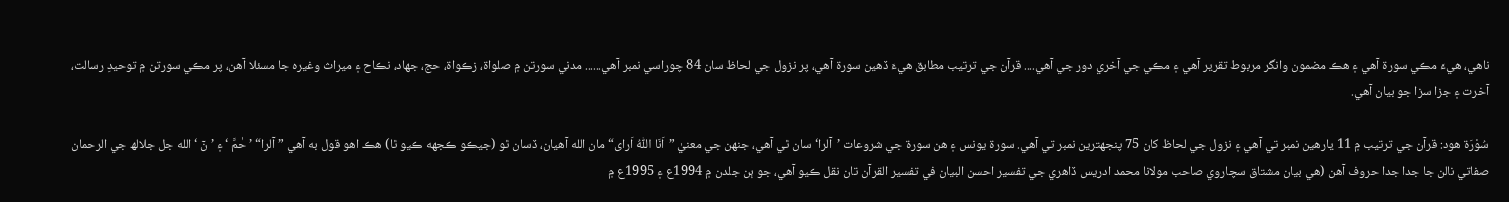ناهي، هيءَ مڪي سورة آهي ۽ هڪ مضمون وانگر مربوط تقرير آهي ۽ مڪي جي آخري دور جي آهي.... قرآن جي ترتيب مطابق هيءَ ڏهين سورة آهي، پر نزول جي لحاظ سان 84 چوراسي نمبر آهي...... مدني سورتن ۾ صلواة، زڪواة، حج، جھاد، نڪاح ۽ ميراث وغيره جا مسئلا آهن، پر مڪي سورتن ۾ توحيدِ رسالت، آخرت ۽ جزا سزا جو بيان آهي.

سُوْرَة هود: قرآن جي ترتيب ۾ 11 يارهين نمبر تي آهي ۽ نزول جي لحاظ کان 75 پنجھترين نمبر تي آهي. سورة يونس ۽ هن سورة جي شروعات ’آلرا‘ سان ٿي آهي، جنھن جي معنيٰ ”اَنَا اللّٰہُ اَرای“ مان الله آهيان، ڏسان ٿو (جيڪو ڪجهه ڪيو ٿا) هڪ اهو قول به آهي ” آلرا“ ’ حٰمَّ ‘ ۽ ’ نٓ ‘ الله جل جلالھ جي الرحمان صفاتي نالن جا جدا جدا حروف آهن (هي بيان مشتاق سچاروي صاحب مولانا محمد ادريس ڏاهري جي تفسير احسن البيان في تفسير القرآن تان نقل ڪيو آهي، جو ٻن جلدن ۾ 1994ع ۽ 1995ع ۾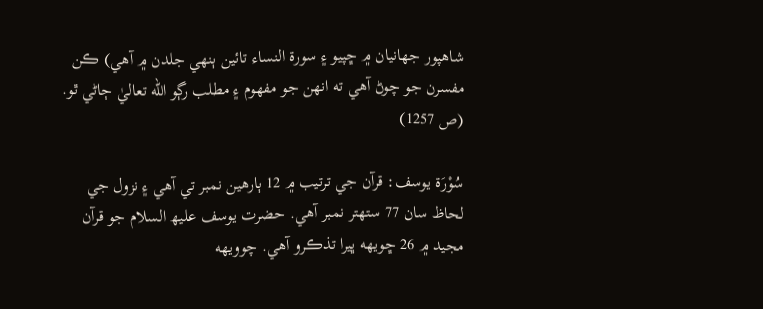شاهپور جھانيان ۾ ڇپيو ۽ سورة النساء تائين ٻنھي جلدن ۾ آهي) ڪن مفسرن جو چوڻ آهي ته انھن جو مفھوم ۽ مطلب رڳو الله تعاليٰ ڄاڻي ٿو. (ص 1257)

سُوْرَة يوسف: قرآن جي ترتيب ۾ 12 ٻارهين نمبر تي آهي ۽ نزول جي لحاظ سان 77 ستھتر نمبر آهي. حضرت يوسف عليھ السلام جو قرآن مجيد ۾ 26 ڇويھه ڀيرا تذڪرو آهي. چوويھه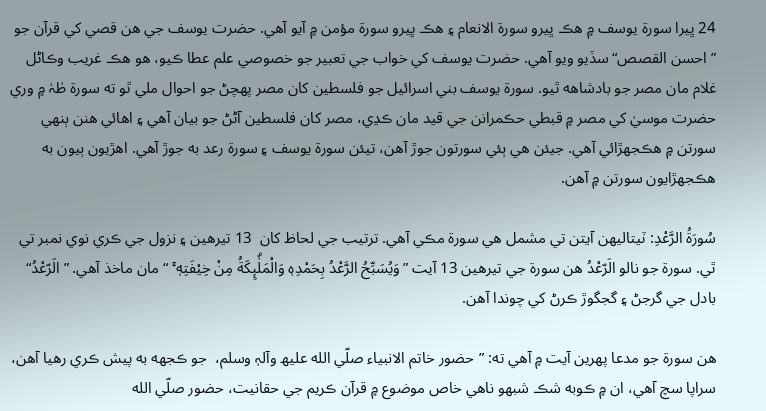24 ڀيرا سورة يوسف ۾ هڪ ڀيرو سورة الانعام ۽ هڪ ڀيرو سورة مؤمن ۾ آيو آهي. حضرت يوسف جي هن قصي کي قرآن جو ”احسن القصص“ سڏيو ويو آهي. حضرت يوسف کي خواب جي تعبير جو خصوصي علم عطا ڪيو، هو هڪ غريب وڪاڻل غلام مان مصر جو بادشاهه ٿيو. سورة يوسف بني اسرائيل جو فلسطين کان مصر پھچڻ جو احوال ملي ٿو ته سورة طٰہٰ ۾ وري حضرت موسيٰ کي مصر ۾ قبطي حڪمرانن جي قيد مان ڪڍي، مصر کان فلسطين آڻڻ جو بيان آهي ۽ اهائي هنن ٻنھي سورتن ۾ هڪجھڙائي آهي. جيئن هي ٻئي سورتون جوڙ آهن، تيئن سورة يوسف ۽ سورة رعد به جوڙ آهي. اهڙيون ٻيون به هڪجھڙايون سورتن ۾ آهن.

سُورَةُ الرَّعْدِ: ٽيتاليھن آيتن تي مشمل هي سورة مڪي آهي. ترتيب جي لحاظ کان  13 تيرهين ۽ نزول جي ڪري نوي نمبر تي ٿي. سورة جو نالو الَرّعْدُ هن سورة جي تيرهين 13 آيت ”وَيُسَبِّحُ الرَّعْدُ بِحَمْدِهٖ وَالْمَلٰۗىِٕكَةُ مِنْ خِيْفَتِهٖ ۚ “ مان ماخذ آهي. ”الَرّعْدُ“ بادل جي گرجڻ ۽ گجگوڙ ڪرڻ کي چوندا آهن.

هن سورة جو مدعا پھرين آيت ۾ آهي ته: ”حضور خاتم الانبياء صلّي الله عليھ وآلہٖ وسلم،  جو ڪجهه به پيش ڪري رهيا آهن، سراپا سچ آهي، ان ۾ ڪوبه شڪ شبھو ناهي خاص موضوع ۾ قرآن ڪريم جي حقانيت، حضور صلّي الله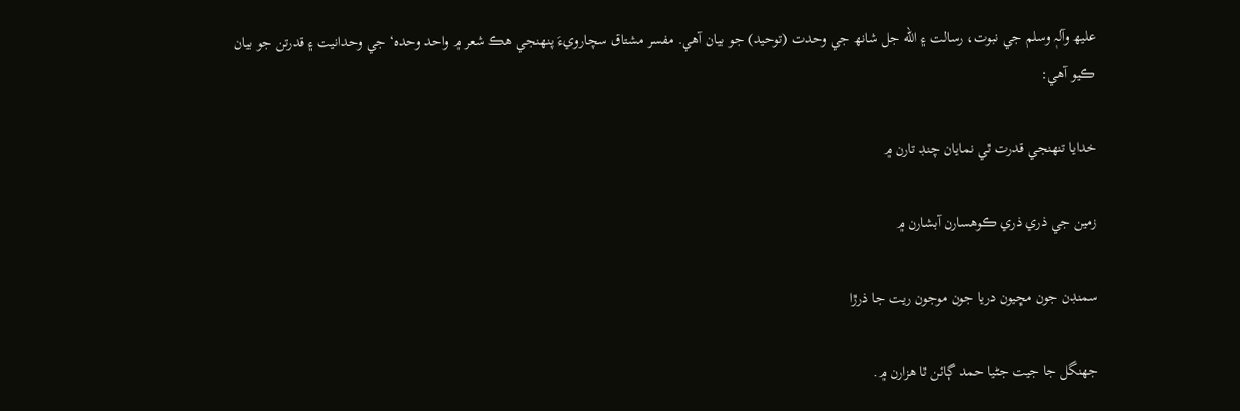عليھ وآلہٖ وسلم جي نبوت، رسالت ۽ الله جل شانھ جي وحدت (توحيد) جو بيان آهي. مفسر مشتاق سچارويءَ پنھنجي هڪ شعر ۾ واحد وحده‘ جي وحدانيت ۽ قدرتن جو بيان ڪيو آهي:

خدايا تنھنجي قدرت ٿي نمايان چنڊ تارن ۾

زمين جي ذري ذري ڪوهسارن آبشارن ۾

سمنڊن جون مڇيون دريا جون موجون ريت جا ذرڙا

جهنگل جا جيت جڻيا حمد ڳائن ٿا هزارن ۾.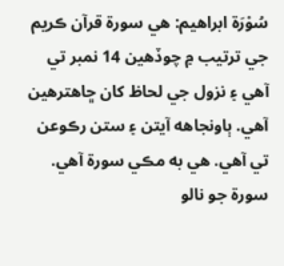سُوْرَة ابراهيم: هي سورة قرآن ڪريم جي ترتيب ۾ چوڏهين 14 نمبر تي آهي ۽ نزول جي لحاظ کان ڇاهترهين آهي. ٻاونجاهه آيتن ۽ ستن رڪوعن تي آهي. هي به مڪي سورة آهي. سورة جو نالو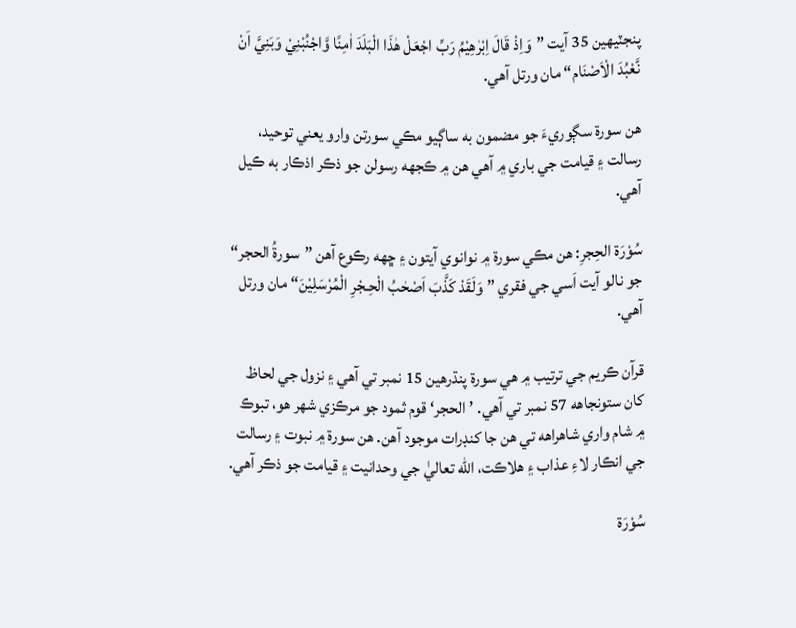پنجٽيھين 35 آيت ”وَاِذْ قَالَ اِبْرٰهِيْمُ رَبِّ اجْعَلْ هٰذَا الْبَلَدَ اٰمِنًا وَّاجْنُبْنِيْ وَبَنِيَّ اَنْ نَّعْبُدَ الْاَصْنَام“ مان ورتل آهي.

هن سورة سڳوريءَ جو مضمون به ساڳيو مڪي سورتن وارو يعني توحيد، رسالت ۽ قيامت جي باري ۾ آهي هن ۾ ڪجهه رسولن جو ذڪر اذڪار به ڪيل آهي.

سُوْرَة الحِجرِ: هن مڪي سورة ۾ نوانوي آيتون ۽ ڇھه رڪوع آهن ”سورةُ الحجر“ جو نالو آيت اَسي جي فقري ”وَلَقَدْ كَذَّبَ اَصْحٰبُ الْحِـجْرِ الْمُرْسَلِيْنَ“ مان ورتل آهي.

قرآن ڪريم جي ترتيب ۾ هي سورة پنڌرهين 15 نمبر تي آهي ۽ نزول جي لحاظ کان ستونجاهه 57 نمبر تي آهي. ’الحجر‘ قوم ثمود جو مرڪزي شھر هو، تبوڪ ۾ شام واري شاهراهه تي هن جا کنڊرات موجود آهن. هن سورة ۾ نبوت ۽ رسالت جي انڪار لاءِ عذاب ۽ هلاڪت، الله تعاليٰ جي وحدانيت ۽ قيامت جو ذڪر آهي.

سُوْرَة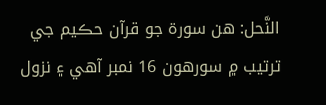النَّحل: هن سورة جو قرآن حڪيم جي ترتيب ۾ سورهون 16 نمبر آهي ۽ نزول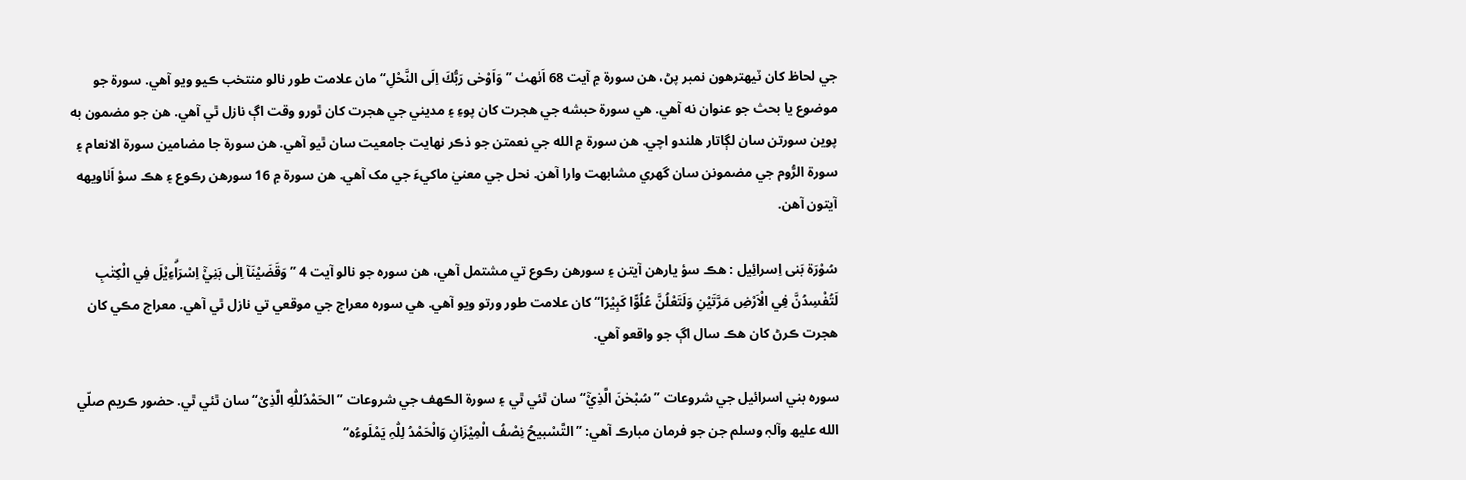جي لحاظ کان ٽيھترهون نمبر پڻ، هن سورة ۾ آيت 68 اَٺھٺ ”وَاَوْحٰى رَبُّكَ اِلَى النَّحْلِ“ مان علامت طور نالو منتخب ڪيو ويو آهي. سورة جو موضوع يا بحث جو عنوان نه آهي. هي سورة حبشه جي هجرت کان پوءِ ۽ مديني جي هجرت کان ٿورو وقت اڳ نازل ٿي آهي. هن جو مضمون به پوين سورتن سان لڳاتار هلندو اچي. هن سورة ۾ الله جي نعمتن جو ذڪر نھايت جامعيت سان ٿيو آهي. هن سورة جا مضامين سورة الانعام ۽ سورة الرُّوم جي مضمونن سان گهري مشابھت وارا آهن. نحل جي معنيٰ ماکيءَ جي مک آهي. هن سورة ۾ 16 سورهن رڪوع ۽ هڪ سؤ اَٺاويھه آيتون آهن.

سُوْرَة بَنی اِسرائِیل : هڪ سؤ يارهن آيتن ۽ سورهن رڪوع تي مشتمل آهي، هن سوره جو نالو آيت 4 ”وَقَضَيْنَآ اِلٰى بَنِيْٓ اِسْرَاۗءِيْلَ فِي الْكِتٰبِ لَتُفْسِدُنَّ فِي الْاَرْضِ مَرَّتَيْنِ وَلَتَعْلُنَّ عُلُوًّا كَبِيْرًا“ کان علامت طور ورتو ويو آهي. هي سوره معراج جي موقعي تي نازل ٿي آهي. معراج مڪي کان هجرت ڪرڻ کان هڪ سال اڳ جو واقعو آهي.

سوره بني اسرائيل جي شروعات ”سُبْحٰنَ الَّذِيْٓ“ سان ٿئي ٿي ۽ سورة الڪهف جي شروعات ”الحَمْدُللّٰهِ الَّذِیْ“ سان ٿئي ٿي. حضور ڪريم صلّي الله عليھ وآلہٖ وسلم جن جو فرمان مبارڪ آهي: ”التَّسْبیحُ نِصْفُ الْمِیْزَانِ وَالْحَمْدُ لِلّٰہِ یَمْلَوءُہ“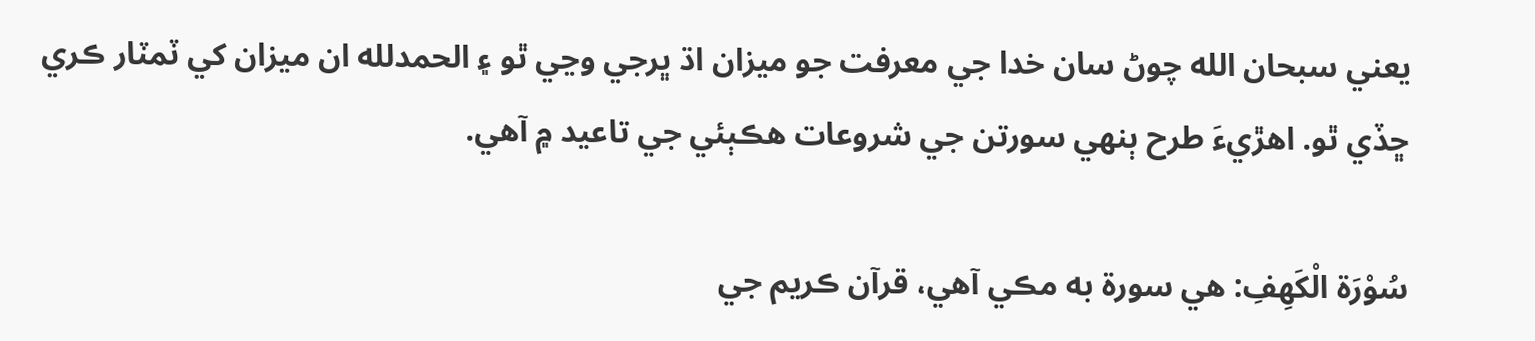يعني سبحان الله چوڻ سان خدا جي معرفت جو ميزان اڌ ڀرجي وڃي ٿو ۽ الحمدلله ان ميزان کي ٽمٽار ڪري ڇڏي ٿو. اهڙيءَ طرح ٻنھي سورتن جي شروعات هڪٻئي جي تاعيد ۾ آهي.

سُوْرَة الْکَهِفِ: هي سورة به مڪي آهي، قرآن ڪريم جي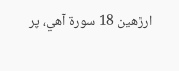ارڙهين 18 سورة آهي، پر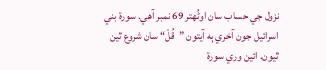نزول جي حساب سان اوڻُھتر 69 نمبر آهي. سورة بني اسرائيل جون آخري ٻه آيتون ”قُلْ“ سان شروع ٿين ٿيون. ائين وري سورة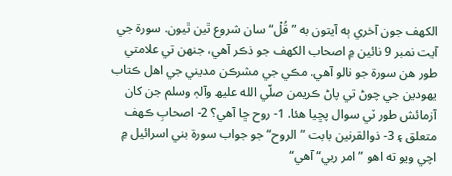الکھف جون آخري ٻه آيتون به ”قُلْ“ سان شروع ٿين ٿيون. سورة جي آيت نمبر 9 نائين ۾ اصحاب الکھف جو ذڪر آهي، جنھن تي علامتي طور هن سورة جو نالو آهي. مڪي جي مشرڪن مديني جي اهل ڪتاب يھودين جي چوڻ تي پاڻ ڪريمن صلّي الله عليھ وآلہٖ وسلم جن کان آزمائش طور ٽي سوال پڇيا هئا. 1- روح ڇا آهي؟ 2- اصحابِ ڪھف متعلق ۽ 3- ذوالقرنين بابت ”الروح“ جو جواب سورة بني اسرائيل ۾ اچي ويو ته اهو ”امر ربي“ آهي“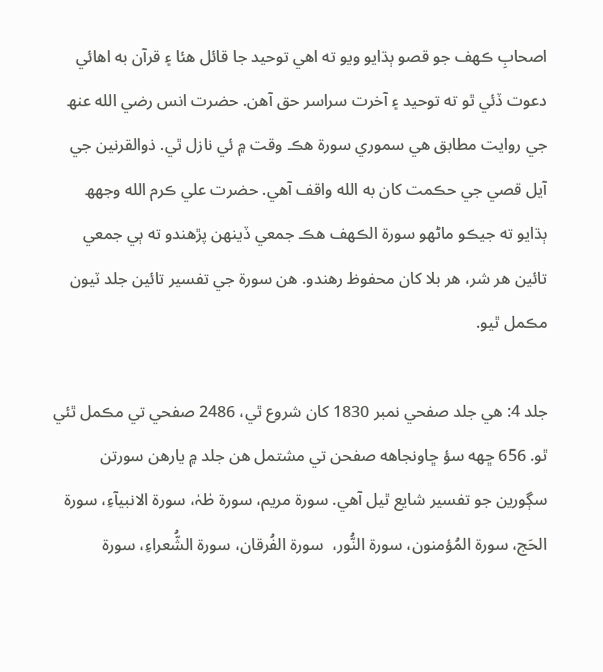اصحابِ ڪھف جو قصو ٻڌايو ويو ته اهي توحيد جا قائل هئا ۽ قرآن به اهائي دعوت ڏئي ٿو ته توحيد ۽ آخرت سراسر حق آهن. حضرت انس رضي الله عنھ جي روايت مطابق هي سموري سورة هڪ وقت ۾ ئي نازل ٿي. ذوالقرنين جي آيل قصي جي حڪمت کان به الله واقف آهي. حضرت علي ڪرم الله وجھھ ٻڌايو ته جيڪو ماڻھو سورة الڪھف هڪ جمعي ڏينھن پڙهندو ته ٻي جمعي تائين هر شر، هر بلا کان محفوظ رهندو. هن سورة جي تفسير تائين جلد ٽيون مڪمل ٿيو.

جلد 4: هي جلد صفحي نمبر 1830 کان شروع ٿي، 2486 صفحي تي مڪمل ٿئي ٿو. 656 ڇھه سؤ ڇاونجاهه صفحن تي مشتمل هن جلد ۾ يارهن سورتن سڳورين جو تفسير شايع ٿيل آهي. سورة مريم، سورة طٰہٰ، سورة الانبيآءِ، سورة الحَج، سورة المُؤمنون، سورة النُّور،  سورة الفُرقان، سورة الشُّعراءِ، سورة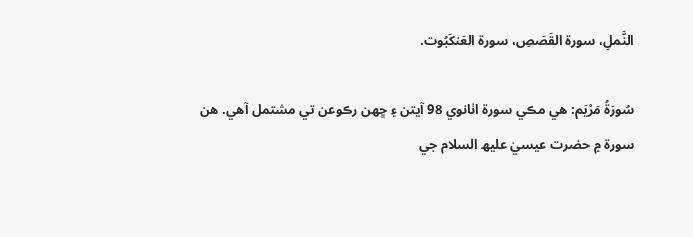النَّملِ، سورة القَصَصِ، سورة العَنکَبُوت.

سُورَةُ مَرْیَم: هي مڪي سورة اٺانوي 98 آيتن ۽ ڇھن رڪوعن تي مشتمل آهي. هن سورة ۾ حضرت عيسيٰ عليھ السلام جي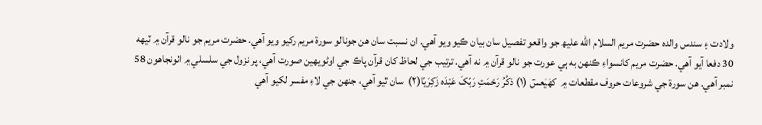ولادت ۽ سندس والده حضرت مريم السلام الله عليھ جو واقعو تفصيل سان بيان ڪيو ويو آهي. ان نسبت سان هن جونالو سورة مريم رکيو ويو آهي. حضرت مريم جو نالو قرآن ۾ ٽيھه 30 دفعا آيو آهي. حضرت مريم کانسواءِ ڪنھن به ٻي عورت جو نالو قرآن ۾ نه آهي. ترتيب جي لحاظ کان قرآن پاڪ جي اوڻويھين صورت آهي، پر نزول جي سلسلي ۾ اٺونجاهون 58 نمبر آهي. هن سورة جي شروعات حروف مقطعات ۾  کهٰیٰعسٓ (۱) ذکَْرُ رَحْمَتِ رَبّکَ عَبْدَہ زَکِرَیّا(۲)  سان ٿيو آهي، جنھن جي لاءِ مفسر لکيو آهي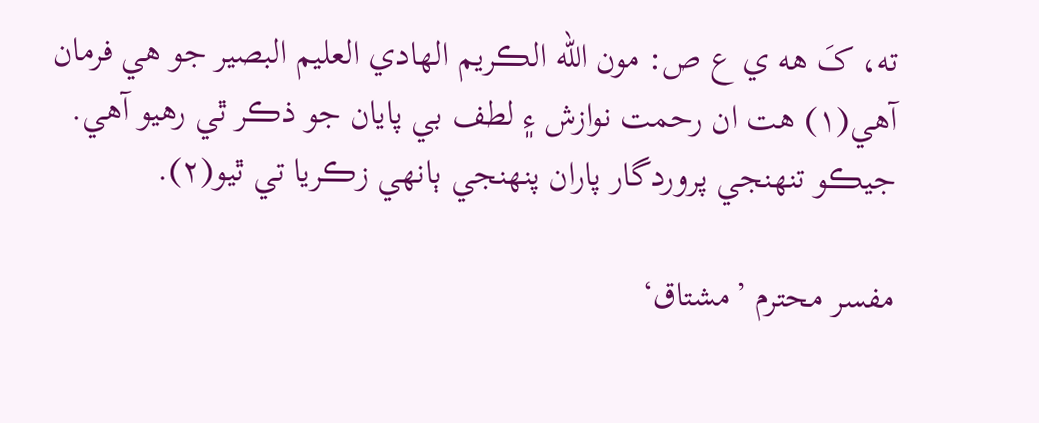ته، کَ هه ي ع ص: مون الله الڪريم الھادي العليم البصير جو هي فرمان آهي(۱) هت ان رحمت نوازش ۽ لطف بي پايان جو ذڪر ٿي رهيو آهي. جيڪو تنھنجي پروردگار پاران پنھنجي ٻانھي زڪريا تي ٿيو(۲).

مفسر محترم ’مشتاق‘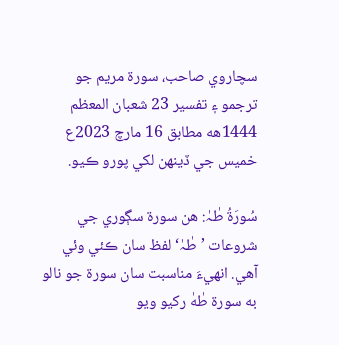سچاروي صاحب، سورة مريم جو ترجمو ۽ تفسير 23 شعبان المعظم 1444هه مطابق 16 مارچ 2023ع خميس جي ڏينھن لکي پورو ڪيو.

سُورَةُ طٰہٰ: هن سورة سڳوري جي شروعات ’طٰہٰ‘ لفظ سان ڪئي وئي آهي. انھيءَ مناسبت سان سورة جو نالو به سورة طٰهٰ رکيو ويو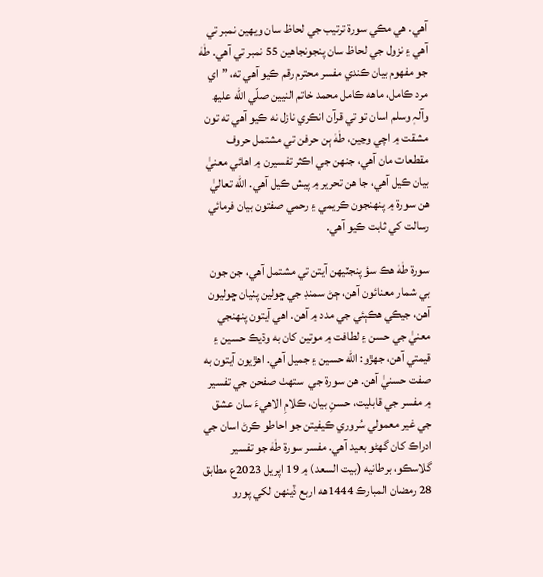آهي. هي مڪي سورة ترتيب جي لحاظ سان ويھين نمبر تي آهي ۽ نزول جي لحاظ سان پنجونجاهين 55 نمبر تي آهي. طٰهٰ جو مفھوم بيان ڪندي مفسر محترم رقم ڪيو آهي ته، ”اي مرد ڪامل، ماهه ڪامل محمد خاتم النيين صلّي الله عليھ وآلہٖ وسلم اسان تو تي قرآن انڪري نازل نه ڪيو آهي ته تون مشقت ۾ اچي وڃين، طٰهٰ ٻن حرفن تي مشتمل حروف مقطعات مان آهي، جنھن جي اڪثر تفسيرن ۾ اهائي معنيٰ بيان ڪيل آهي، جا هن تحرير ۾ پيش ڪيل آهي. الله تعاليٰ هن سورة ۾ پنھنجون ڪريمي ۽ رحمي صفتون بيان فرمائي رسالت کي ثابت ڪيو آهي.

سورة طٰهٰ هڪ سؤ پنجٽيھن آيتن تي مشتمل آهي، جن جون بي شمار معنائون آهن، ڄڻ سمنڊ جي ڇولين پٺيان ڇوليون آهن، جيڪي هڪٻئي جي مدد ۾ آهن. اهي آيتون پنھنجي معنيٰ جي حسن ۽ لطافت ۾ موتين کان به وڌيڪ حسين ۽ قيمتي آهن، جھڙو: الله حسين ۽ جميل آهي. اهڙيون آيتون به صفت حسنيٰ آهن. هن سورة جي  ستھٺ صفحن جي تفسير ۾ مفسر جي قابليت، حسنِ بيان، ڪلامِ الاهيءَ سان عشق جي غير معمولي سُروري ڪيفيتن جو احاطو ڪرڻ اسان جي ادراڪ کان گهڻو بعيد آهي. مفسر سورة طٰهٰ جو تفسير گلاسڪو، برطانيه (بيت السعد) ۾ 19 اپريل 2023ع مطابق 28 رمضان المبارڪ 1444هه اربع ڏينھن لکي پورو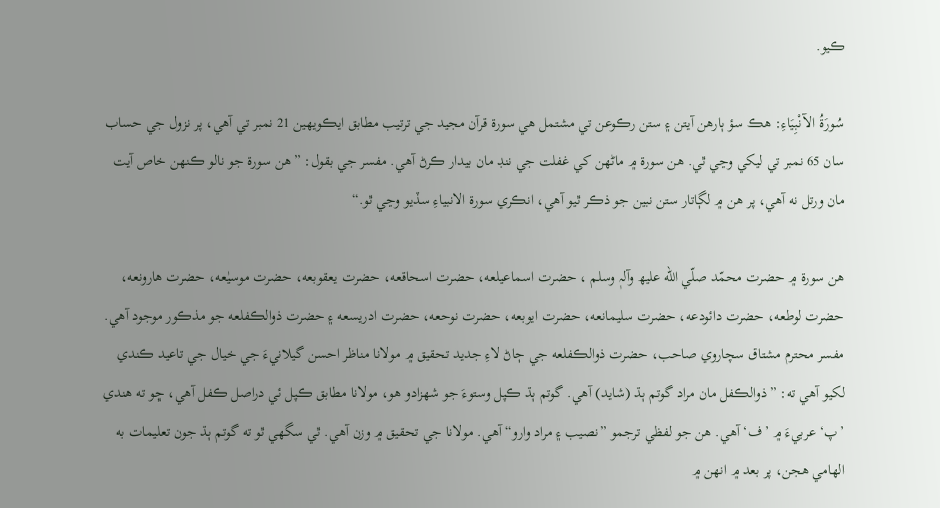ڪيو.

سُورَةُ الآنْبِیَاءِ: هڪ سؤ ٻارهن آيتن ۽ ستن رڪوعن تي مشتمل هي سورة قرآن مجيد جي ترتيب مطابق ايڪويھين 21 نمبر تي آهي، پر نزول جي حساب سان 65 نمبر تي ليکي وڃي ٿي. هن سورة ۾ ماڻھن کي غفلت جي ننڊ مان بيدار ڪرڻ آهي. مفسر جي بقول: ”هن سورة جو نالو ڪنھن خاص آيت مان ورتل نه آهي، پر هن ۾ لڳاتار ستن نبين جو ذڪر ٿيو آهي، انڪري سورة الانبياءِ سڏيو وڃي ٿو.“

هن سورة ۾ حضرت محمّد صلّي الله عليھ وآلہٖ وسلم ، حضرت اسماعيلعه، حضرت اسحاقعه، حضرت يعقوبعه، حضرت موسيٰعه، حضرت هارونعه، حضرت لوطعه، حضرت دائودعه، حضرت سليمانعه، حضرت ايوبعه، حضرت نوحعه، حضرت ادريسعه ۽ حضرت ذوالڪفلعه جو مذڪور موجود آهي. مفسر محترم مشتاق سچاروي صاحب، حضرت ذوالڪفلعه جي ڄاڻ لاءِ جديد تحقيق ۾ مولانا مناظر احسن گيلانيءَ جي خيال جي تاعيد ڪندي لکيو آهي ته: ”ذوالڪفل مان مراد گوتم ٻڌ (شايد) آهي. گوتم ٻڌ ڪپل وستوءَ جو شھزادو هو، مولانا مطابق ڪپل ئي دراصل ڪفل آهي، ڇو ته هندي ’پ‘ عربيءَ ۾ ’ف‘ آهي. هن جو لفظي ترجمو ”نصيب ۽ مراد وارو“ آهي. مولانا جي تحقيق ۾ وزن آهي. ٿي سگهي ٿو ته گوتم ٻڌ جون تعليمات به الھامي هجن، پر بعد ۾ انھن ۾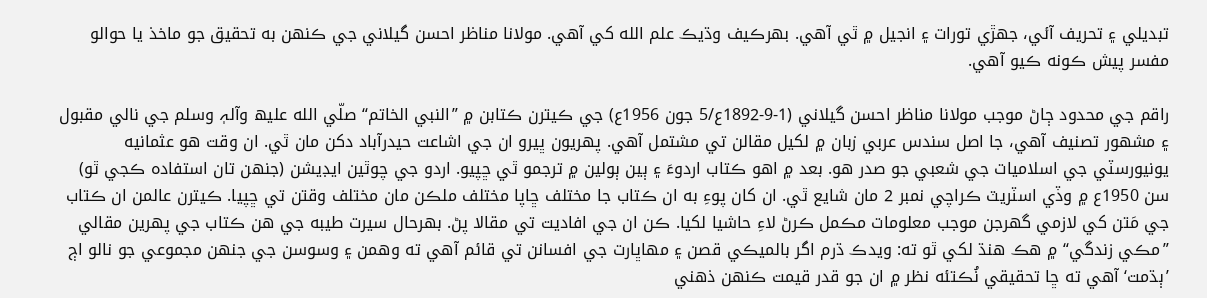تبديلي ۽ تحريف آئي، جھڙي تورات ۽ انجيل ۾ ٿي آهي. بھرڪيف وڌيڪ علم الله کي آهي. مولانا مناظر احسن گيلاني جي ڪنھن به تحقيق جو ماخذ يا حوالو مفسر پيش ڪونه ڪيو آهي.

راقم جي محدود ڄاڻ موجب مولانا مناظر احسن گيلاني (1-9-1892ع/5 جون 1956ع) جي ڪيترن ڪتابن ۾ ”النبي الخاتم“ صلّي الله عليھ وآلہٖ وسلم جي نالي مقبول ۽ مشھور تصنيف آهي، جا اصل سندس عربي زبان ۾ لکيل مقالن تي مشتمل آهي. پھريون ڀيرو ان جي اشاعت حيدرآباد دکن مان ٿي. ان وقت هو عثمانيه يونيورسٽي جي اسلاميات جي شعبي جو صدر هو. بعد ۾ اهو ڪتاب اردوءَ ۽ ٻين ٻولين ۾ ترجمو ٿي ڇپيو. اردو جي چوٿين ايڊيشن (جنھن تان استفاده ڪجي ٿو) سن 1950ع ۾ وڏي اسٽريٽ ڪراچي نمبر 2 مان شايع ٿي. ان کان پوءِ به ان ڪتاب جا مختلف ڇاپا مختلف ملڪن مان مختلف وقتن تي ڇپيا. ڪيترن عالمن ان ڪتاب جي مَتن کي لازمي گهرجن موجب معلومات مڪمل ڪرڻ لاءِ حاشيا لکيا. ڪن ان جي افاديت تي مقالا پڻ. بھرحال سيرت طيبه جي هن ڪتاب جي پھرين مقالي ”مڪي زندگي“ ۾ هڪ هنڌ لکي ٿو ته: ويدڪ ڌرم اگر بالميڪي قصن ۽ مھاڀارت جي افسانن تي قائم آهي ته وهمن ۽ وسوسن جي جنھن مجموعي جو نالو اڄ ’ٻڌمت‘ آهي ته ڇا تحقيقي نُڪتئه نظر ۾ ان جو قدر قيمت ڪنھن ذهني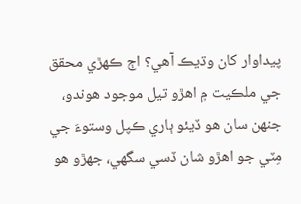پيداوار کان وڌيڪ آهي؟ اڄ ڪھڙي محقق جي ملڪيت ۾ اهڙو تيل موجود هوندو، جنھن سان هو ڏيئو ٻاري ڪپل وستوءَ جي مِٽي جو اهڙو شان ڏسي سگهي، جھڙو هو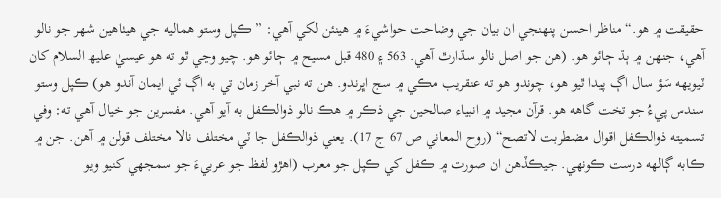حقيقت ۾ هو.“ مناظر احسن پنھنجي ان بيان جي وضاحت حواشيءَ ۾ هينئن لکي آهي: ” ڪپل وستو هماليه جي هيٺاهين شھر جو نالو آهي، جنھن ۾ ٻڌ ڄائو هو. (هن جو اصل نالو سڌارٿ آهي. 563 ۽ 480 قبل مسيح ۾ ڄائو هو. چيو وڃي ٿو ته هو عيسيٰ عليھ السلام کان ٽيويھه سَؤ سال اڳ پيدا ٿيو هو، چوندو هو ته عنقريب مڪي ۾ سج اڀرندو. هن ته نبي آخر زمان تي به اڳ ئي ايمان آندو هو) ڪپل وستو سندس پيءُ جو تخت گاهه هو. قرآن مجيد ۾ انبياء صالحين جي ذڪر ۾ هڪ نالو ذوالڪفل به آيو آهي. مفسرين جو خيال آهي ته: وفي تسميته ذوالڪفل اقوال مضطربت لاتصح“ (روح المعاني ص 67 ج 17). يعني ذوالڪفل جا ٽي مختلف نالا مختلف قولن ۾ آهن. جن ۾ ڪابه ڳالھه درست ڪونھي. جيڪڏهن ان صورت ۾ ڪفل کي ڪپل جو معرب (اهڙو لفظ جو عربيءَ جو سمجهي کنيو ويو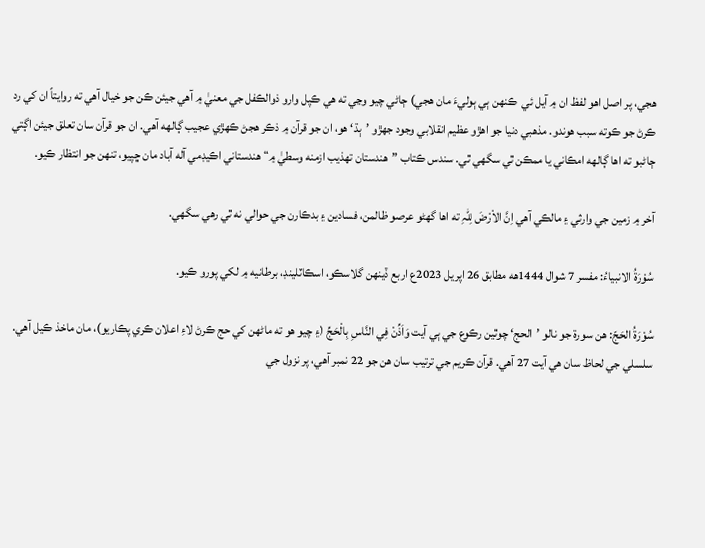هجي، پر اصل اهو لفظ ان ۾ آيل ئي  ڪنھن ٻي ٻوليءَ مان هجي) ڄاڻي چيو وڃي ته هي ڪپل وارو ذوالڪفل جي معنيٰ ۾ آهي جيئن ڪن جو خيال آهي ته روايتاً ان کي رد ڪرڻ جو ڪوته سبب هوندو. مذهبي دنيا جو اهڙو عظيم انقلابي وجود جھڙو ’ٻڌ‘ هو، ان جو قرآن ۾ ذڪر هجڻ ڪھڙي عجيب ڳالھه آهي. ان جو قرآن سان تعلق جيئن اڳتي ڄاڻبو ته اها ڳالھه امڪاني يا ممڪن ٿي سگهي ٿي. سندس ڪتاب ”هندستان تھذيب ازمنه وسطيٰ ۾“ هندستاني اڪيڊمي آله آباد مان ڇپيو، تنھن جو انتظار ڪيو.

آخر ۾ زمين جي وارثي ۽ مالڪي آهي اِنَّ الاْرْضَ لِلّٰہِ ته اها گهڻو عرصو ظالمن، فسادين ۽ بدڪارن جي حوالي نه ٿي رهي سگهي.

سُوْرَةُ الانبياءُ: مفسر 7 شوال 1444هه مطابق 26 اپريل 2023ع اربع ڏينھن گلاسڪو، اسڪاٽلينڊ، برطانيه ۾ لکي پورو ڪيو.

سُوْرَةُ الحَجّ: هن سورة جو نالو ’الحج‘ چوٿين رڪوع جي ٻي آيت وَاَذِّنْ فِي النَّاسِ بِالْحَجِّ (۽ چيو هو ته ماڻھن کي حج ڪرڻ لاءِ اعلان ڪري پڪاريو)، مان ماخذ ڪيل آهي. سلسلي جي لحاظ سان هي آيت 27 آهي. قرآن ڪريم جي ترتيب سان هن جو 22 نمبر آهي، پر نزول جي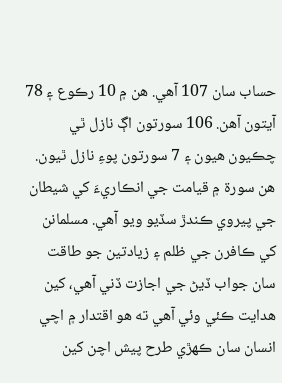حساب سان 107 آهي. هن ۾ 10 رڪوع ۽ 78 آيتون آهن. 106 سورتون اڳ نازل ٿي چڪيون هيون ۽ 7 سورتون پوءِ نازل ٿيون. هن سورة ۾ قيامت جي انڪاريءَ کي شيطان جي پيروي ڪندڙ سڏيو ويو آهي. مسلمانن کي ڪافرن جي ظلم ۽ زيادتين جو طاقت سان جواب ڏيڻ جي اجازت ڏني آهي، کين هدايت ڪئي وئي آهي ته هو اقتدار ۾ اچي انسان سان ڪھڙي طرح پيش اچن کين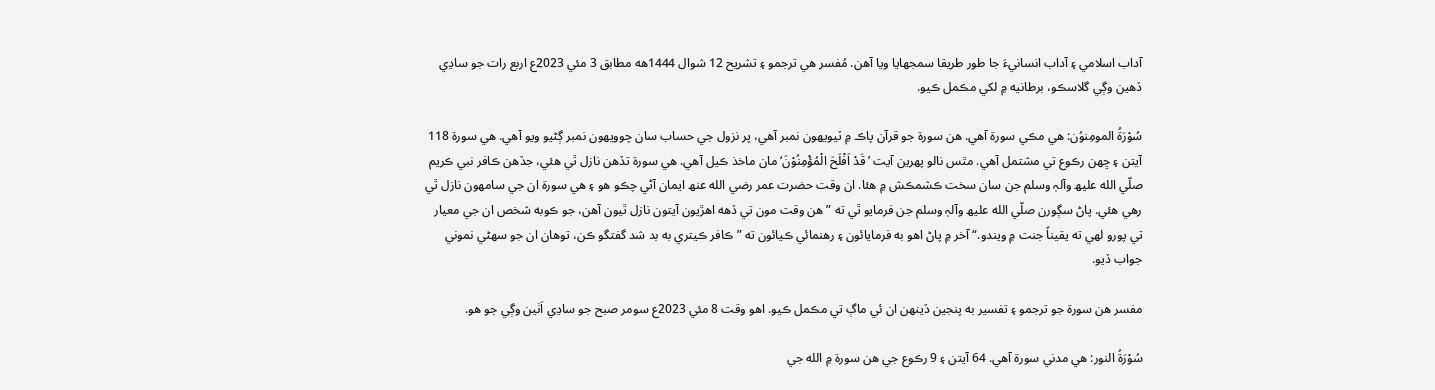آداب اسلامي ۽ آداب انسانيءَ جا طور طريقا سمجهايا ويا آهن. مُفسر هي ترجمو ۽ تشريح 12 شوال 1444هه مطابق 3 مئي 2023ع اربع رات جو ساڍي ڏهين وڳي گلاسڪو، برطانيه ۾ لکي مڪمل ڪيو.

سُوْرَةُ المومِنوُن: هي مڪي سورة آهي. هن سورة جو قرآن پاڪ ۾ ٽيويھون نمبر آهي، پر نزول جي حساب سان چوويھون نمبر ڳڻيو ويو آهي. هي سورة 118 آيتن ۽ ڇھن رڪوع تي مشتمل آهي. مٿس نالو پھرين آيت ’قَدْ اَفْلَحَ الْمُؤْمِنُوْنَ‘ مان ماخذ ڪيل آهي. هي سورة تڏهن نازل ٿي هئي، جڏهن ڪافر نبي ڪريم صلّي الله عليھ وآلہٖ وسلم جن سان سخت ڪشمڪش ۾ هئا. ان وقت حضرت عمر رضي الله عنھ ايمان آڻي چڪو هو ۽ هي سورة ان جي سامھون نازل ٿي رهي هئي. پاڻ سڳورن صلّي الله عليھ وآلہٖ وسلم جن فرمايو ٿي ته ”هن وقت مون تي ڏهه اهڙيون آيتون نازل ٿيون آهن، جو ڪوبه شخص ان جي معيار تي پورو لھي ته يقيناً جنت ۾ ويندو.“ آخر ۾ پاڻ اهو به فرمايائون ۽ رهنمائي ڪيائون ته ”ڪافر ڪيتري به بد شد گفتگو ڪن، توهان ان جو سھڻي نموني جواب ڏيو.

مفسر هن سورة جو ترجمو ۽ تفسير به پنجين ڏينھن ان ئي ماڳ تي مڪمل ڪيو. اهو وقت 8 مئي 2023ع سومر صبح جو ساڍي اَٺين وڳي جو هو.

سُوْرَةُ النور: هي مدني سورة آهي. 64 آيتن ۽ 9 رڪوع جي هن سورة ۾ الله جي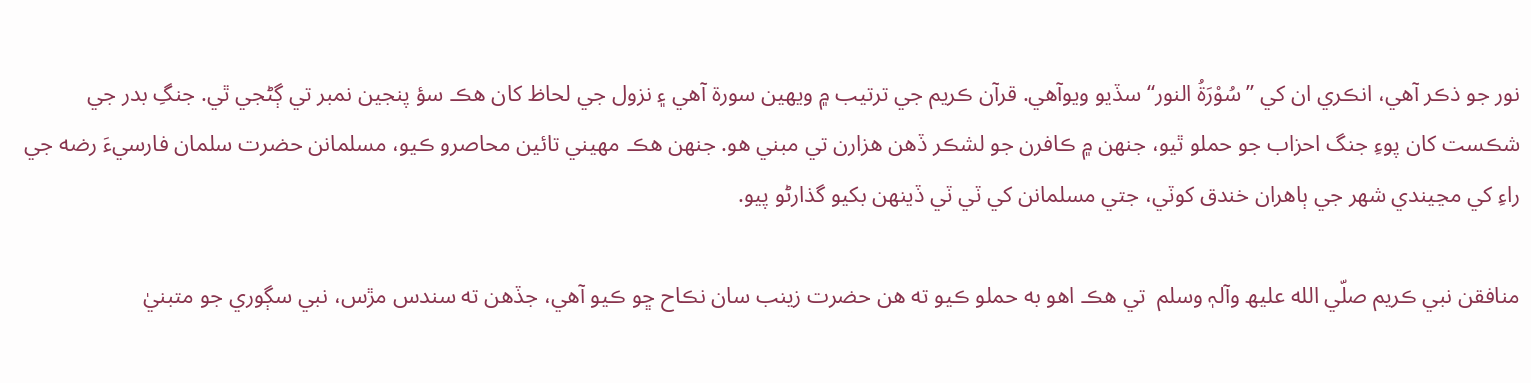نور جو ذڪر آهي، انڪري ان کي ”سُوْرَةُ النور“ سڏيو ويوآهي. قرآن ڪريم جي ترتيب ۾ ويھين سورة آهي ۽ نزول جي لحاظ کان هڪ سؤ پنجين نمبر تي ڳڻجي ٿي. جنگِ بدر جي شڪست کان پوءِ جنگ احزاب جو حملو ٿيو، جنھن ۾ ڪافرن جو لشڪر ڏهن هزارن تي مبني هو. جنھن هڪ مھيني تائين محاصرو ڪيو، مسلمانن حضرت سلمان فارسيءَ رضه جي راءِ کي مڃيندي شھر جي ٻاهران خندق کوٽي، جتي مسلمانن کي ٽي ٽي ڏينھن بکيو گذارڻو پيو.

منافقن نبي ڪريم صلّي الله عليھ وآلہٖ وسلم  تي هڪ اهو به حملو ڪيو ته هن حضرت زينب سان نڪاح ڇو ڪيو آهي، جڏهن ته سندس مڙس، نبي سڳوري جو متبنيٰ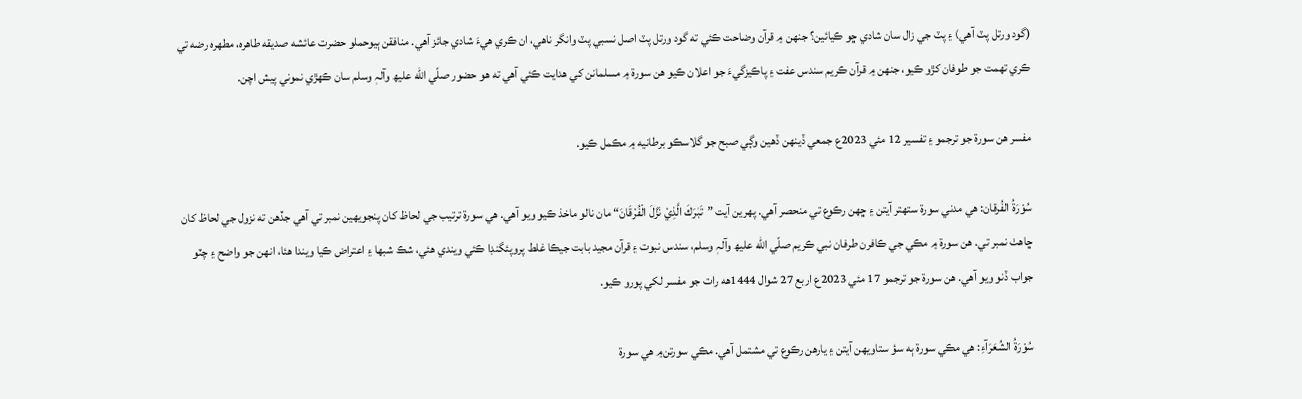(گود ورتل پٽ آهي) ۽ پٽ جي زال سان شادي ڇو ڪيائين؟ جنھن ۾ قرآن وضاحت ڪئي ته گود ورتل پٽ اصل نسبي پٽ وانگر ناهي، ان ڪري هيءَ شادي جائز آهي. منافقن ٻيوحملو حضرت عائشه صديقه طاهره، مطھره رضه تي ڪري تھمت جو طوفان کڙو ڪيو، جنھن ۾ قرآن ڪريم سندس عفت ۽ پاڪيزگيءَ جو اعلان ڪيو هن سورة ۾ مسلمانن کي هدايت ڪئي آهي ته هو حضور صلّي الله عليھ وآلہٖ وسلم سان ڪھڙي نموني پيش اچن.

مفسر هن سورة جو ترجمو ۽ تفسير 12 مئي 2023ع جمعي ڏينھن ڏهين وڳي صبح جو گلاسڪو برطانيه ۾ مڪمل ڪيو.

سُوْرَةُ الفُرقان: هي مدني سورة ستھتر آيتن ۽ ڇھن رڪوع تي منحصر آهي. پھرين آيت ”تَبٰرَكَ الَّذِيْ نَزَّلَ الْفُرْقَانَ“ مان نالو ماخذ ڪيو ويو آهي. هي سورة ترتيب جي لحاظ کان پنجويھين نمبر تي آهي جڏهن ته نزول جي لحاظ کان ڇاهٺ نمبر تي. هن سورة ۾ مڪي جي ڪافرن طرفان نبي ڪريم صلّي الله عليھ وآلہٖ وسلم، سندس نبوت ۽ قرآن مجيد بابت جيڪا غلط پروپئگنڊا ڪئي ويندي هئي، شڪ شبھا ۽ اعتراض ڪيا ويندا هئا، انھن جو واضح ۽ چٽو جواب ڏنو ويو آهي. هن سورة جو ترجمو 17 مئي 2023ع اربع 27 شوال 1444هه رات جو مفسر لکي پورو ڪيو.

سُوْرَةُ الشُعَرَآءِ: هي مڪي سورة ٻه سؤ ستاويھن آيتن ۽ يارهن رڪوع تي مشتمل آهي. مڪي سورتن۾ هي سورة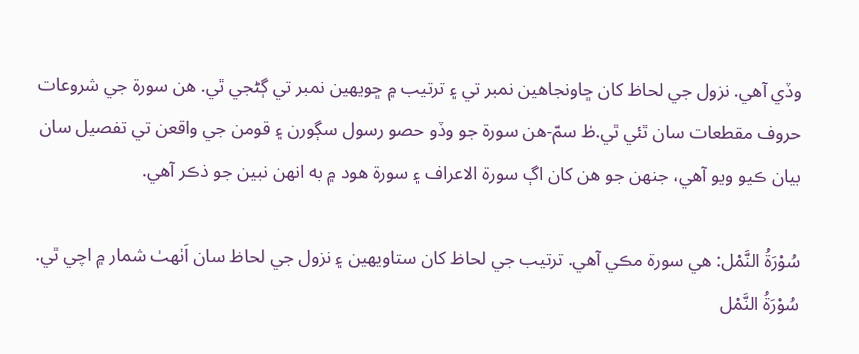وڏي آهي. نزول جي لحاظ کان ڇاونجاهين نمبر تي ۽ ترتيب ۾ ڇويھين نمبر تي ڳڻجي ٿي. هن سورة جي شروعات حروف مقطعات سان ٿئي ٿي.طٰ سمّ-هن سورة جو وڏو حصو رسول سڳورن ۽ قومن جي واقعن تي تفصيل سان بيان ڪيو ويو آهي، جنھن جو هن کان اڳ سورة الاعراف ۽ سورة هود ۾ به انھن نبين جو ذڪر آهي.

سُوْرَةُ النَّمْل: هي سورة مڪي آهي. ترتيب جي لحاظ کان ستاويھين ۽ نزول جي لحاظ سان اَٺھٺ شمار ۾ اچي ٿي. سُوْرَةُ النَّمْل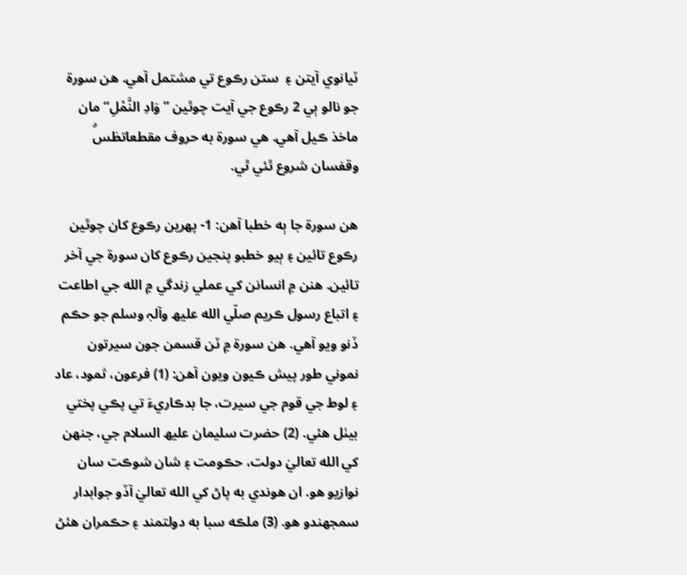ٽيانوي آيتن ۽  ستن رڪوع تي مشتمل آهي. هن سورة جو نالو ٻي 2 رڪوع جي آيت چوٿين ”وَادِ النَّمْلِ“ مان ماخذ ڪيل آهي. هي سورة به حروف مقطعاتطٰسۗ وقفسان شروع ٿئي ٿي.

هن سورة جا ٻه خطبا آهن: 1- پھرين رڪوع کان چوٿين رڪوع تائين ۽ ٻيو خطبو پنجين رڪوع کان سورة جي آخر تائين. هنن ۾ انسانن کي عملي زندگي ۾ الله جي اطاعت ۽ اتباع رسول ڪريم صلّي الله عليھ وآلہٖ وسلم جو حڪم ڏنو ويو آهي. هن سورة ۾ ٽن قسمن جون سيرتون نموني طور پيش ڪيون ويون آهن: (1) فرعون، ثمود، عاد ۽ لوط جي قوم جي سيرت، جا بدڪاريءَ تي پڪي پختي بيٺل هئي. (2) حضرت سليمان عليھ السلام جي، جنھن کي الله تعاليٰ دولت، حڪومت ۽ شان شوڪت سان نوازيو هو. ان هوندي به پاڻ کي الله تعاليٰ آڏو جوابدار سمجهندو هو. (3) ملڪه سبا به دولتمند ۽ حڪمران هئڻ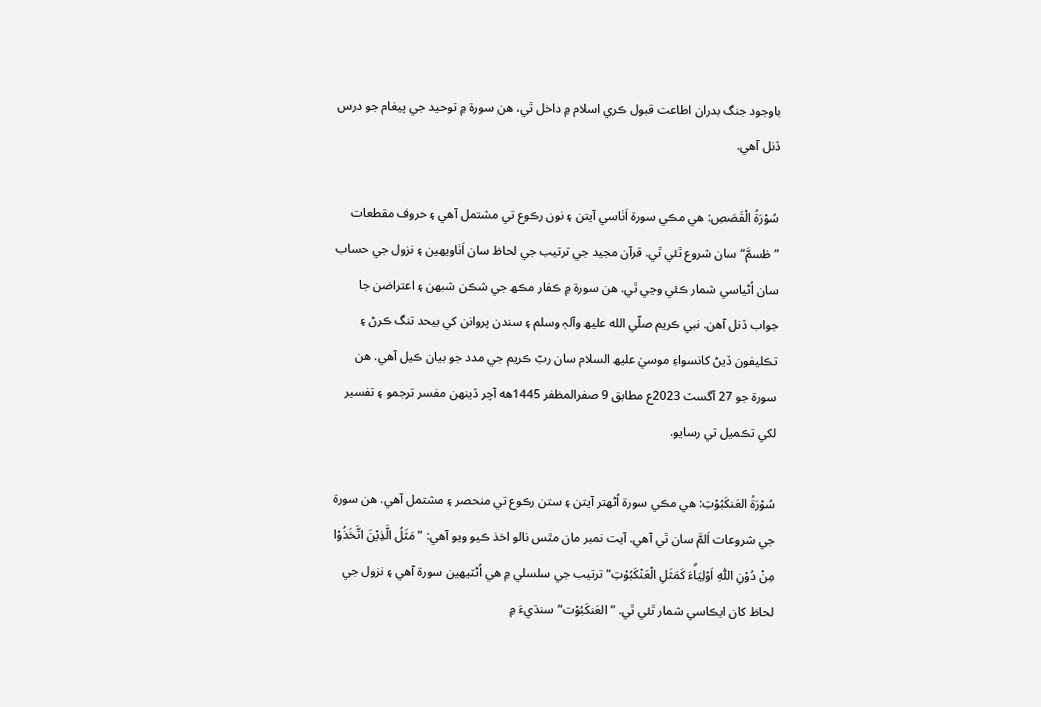باوجود جنگ بدران اطاعت قبول ڪري اسلام ۾ داخل ٿي، هن سورة ۾ توحيد جي پيغام جو درس ڏنل آهي.

سُوْرَةُ الْقَصَصِ: هي مڪي سورة اَٺاسي آيتن ۽ نون رڪوع تي مشتمل آهي ۽ حروف مقطعات ”طٰسمَّ“ سان شروع ٿئي ٿي. قرآن مجيد جي ترتيب جي لحاظ سان اَٺاويھين ۽ نزول جي حساب سان اُڻياسي شمار ڪئي وڃي ٿي. هن سورة ۾ ڪفار مڪھ جي شڪن شبھن ۽ اعتراضن جا جواب ڏنل آهن. نبي ڪريم صلّي الله عليھ وآلہٖ وسلم ۽ سندن پروانن کي بيحد تنگ ڪرڻ ۽ تڪليفون ڏيڻ کانسواءِ موسيٰ عليھ السلام سان ربّ ڪريم جي مدد جو بيان ڪيل آهي. هن سورة جو 27 آگسٽ 2023ع مطابق 9 صفرالمظفر 1445هه آچر ڏينھن مفسر ترجمو ۽ تفسير لکي تڪميل تي رسايو.

سُوْرَةُ العَنکَبُوْتِ: هي مڪي سورة اُڻھتر آيتن ۽ ستن رڪوع تي منحصر ۽ مشتمل آهي. هن سورة جي شروعات اَلمَّ سان ٿي آهي. آيت نمبر مان مٿس نالو اخذ ڪيو ويو آهي: ”مَثَلُ الَّذِيْنَ اتَّخَذُوْا مِنْ دُوْنِ اللّٰهِ اَوْلِيَاۗءَ كَمَثَلِ الْعَنْكَبُوْتِ“ ترتيب جي سلسلي ۾ هي اُڻٽيھين سورة آهي ۽ نزول جي لحاظ کان ايڪاسي شمار ٿئي ٿي. ”العَنکَبُوْت“ سنڌيءَ ۾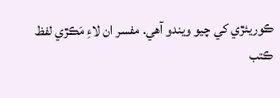ڪوريئڙي کي چيو ويندو آهي. مفسر ان لاءِ مَڪڙي لفظ ڪتب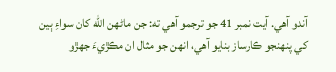آندو آهي. آيت نمبر 41 جو ترجمو آهي ته: جن ماڻھن الله کان سواءِ ٻين کي پنھنجو ڪارساز بنايو آهي، انھن جو مثال ان مڪڙيءَ جھڙو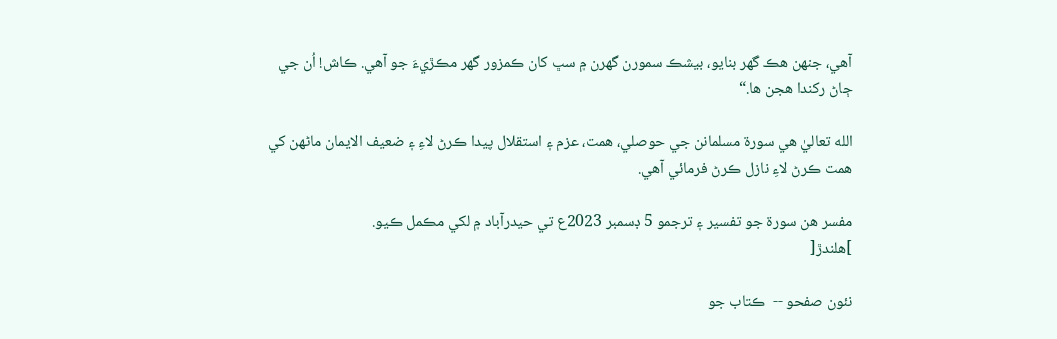آهي، جنھن هڪ گهر بنايو، بيشڪ سمورن گهرن ۾ سڀ کان ڪمزور گهر مڪڙيءَ جو آهي. ڪاش! اُن جي ڄاڻ رکندا هجن ها.“

الله تعاليٰ هي سورة مسلمانن جي حوصلي، همت، عزم ۽ استقلال پيدا ڪرڻ لاءِ ۽ ضعيف الايمان ماڻھن کي همت ڪرڻ لاءِ نازل ڪرڻ فرمائي آهي.

مفسر هن سورة جو تفسير ۽ ترجمو 5 ڊسمبر 2023ع تي حيدرآباد ۾ لکي مڪمل ڪيو.                     ]هلندڙ[

نئون صفحو --  ڪتاب جو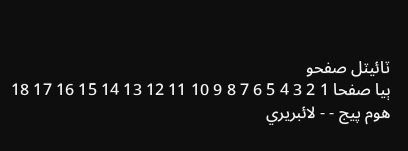ٽائيٽل صفحو
ٻيا صفحا 1 2 3 4 5 6 7 8 9 10 11 12 13 14 15 16 17 18
هوم پيج - - لائبريري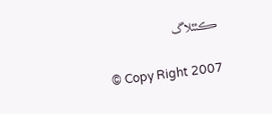ڪئٽلاگ

© Copy Right 2007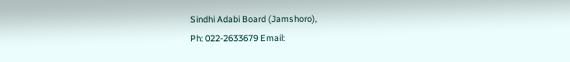Sindhi Adabi Board (Jamshoro),
Ph: 022-2633679 Email: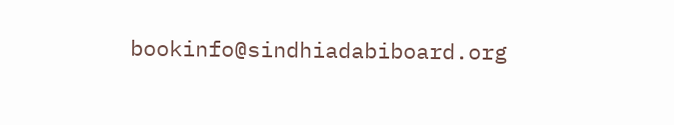bookinfo@sindhiadabiboard.org